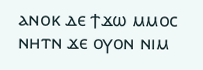ⲁⲛⲟⲕ ⲇⲉ ϯϫⲱ ⲙⲙⲟⲥ ⲛⲏⲧⲛ ϫⲉ ⲟⲩⲟⲛ ⲛⲓⲙ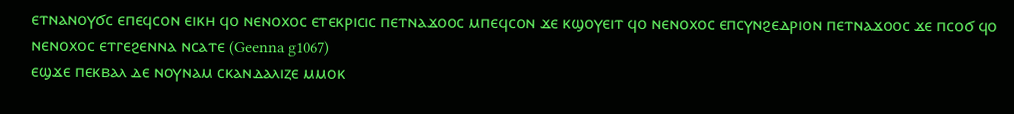ⲉⲧⲛⲁⲛⲟⲩϭⲥ ⲉⲡⲉϥⲥⲟⲛ ⲉⲓⲕⲏ ϥⲟ ⲛⲉⲛⲟⲭⲟⲥ ⲉⲧⲉⲕⲣⲓⲥⲓⲥ ⲡⲉⲧⲛⲁϫⲟⲟⲥ ⲙⲡⲉϥⲥⲟⲛ ϫⲉ ⲕϣⲟⲩⲉⲓⲧ ϥⲟ ⲛⲉⲛⲟⲭⲟⲥ ⲉⲡⲥⲩⲛϩⲉⲇⲣⲓⲟⲛ ⲡⲉⲧⲛⲁϫⲟⲟⲥ ϫⲉ ⲡⲥⲟϭ ϥⲟ ⲛⲉⲛⲟⲭⲟⲥ ⲉⲧⲅⲉϩⲉⲛⲛⲁ ⲛⲥⲁⲧⲉ (Geenna g1067)
ⲉϣϫⲉ ⲡⲉⲕⲃⲁⲗ ⲇⲉ ⲛⲟⲩⲛⲁⲙ ⲥⲕⲁⲛⲇⲁⲗⲓⲍⲉ ⲙⲙⲟⲕ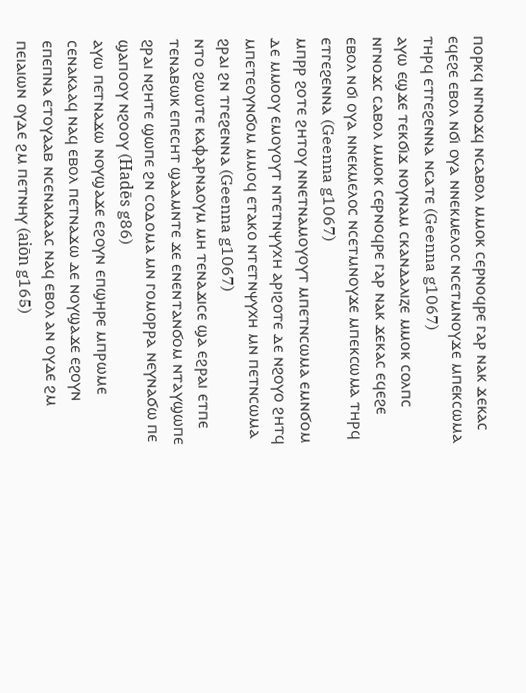ⲡⲟⲣⲕϥ ⲛⲅⲛⲟϫϥ ⲛⲥⲁⲃⲟⲗ ⲙⲙⲟⲕ ⲥⲉⲣⲛⲟϥⲣⲉ ⲅⲁⲣ ⲛⲁⲕ ϫⲉⲕⲁⲥ ⲉϥⲉϩⲉ ⲉⲃⲟⲗ ⲛϭⲓ ⲟⲩⲁ ⲛⲛⲉⲕⲙⲉⲗⲟⲥ ⲛⲥⲉⲧⲙⲛⲟⲩϫⲉ ⲙⲡⲉⲕⲥⲱⲙⲁ ⲧⲏⲣϥ ⲉⲧⲅⲉϩⲉⲛⲛⲁ ⲛⲥⲁⲧⲉ (Geenna g1067)
ⲁⲩⲱ ⲉϣϫⲉ ⲧⲉⲕϭⲓϫ ⲛⲟⲩⲛⲁⲙ ⲥⲕⲁⲛⲇⲁⲗⲓⲍⲉ ⲙⲙⲟⲕ ⲥⲟⲗⲡⲥ ⲛⲅⲛⲟϫⲥ ⲥⲁⲃⲟⲗ ⲙⲙⲟⲕ ⲥⲉⲣⲛⲟϥⲣⲉ ⲅⲁⲣ ⲛⲁⲕ ϫⲉⲕⲁⲥ ⲉϥⲉϩⲉ ⲉⲃⲟⲗ ⲛϭⲓ ⲟⲩⲁ ⲛⲛⲉⲕⲙⲉⲗⲟⲥ ⲛⲥⲉⲧⲙⲛⲟⲩϫⲉ ⲙⲡⲉⲕⲥⲱⲙⲁ ⲧⲏⲣϥ ⲉⲧⲅⲉϩⲉⲛⲛⲁ (Geenna g1067)
ⲙⲡⲣⲣ ϩⲟⲧⲉ ϩⲏⲧⲟⲩ ⲛⲛⲉⲧⲛⲁⲙⲟⲩⲟⲩⲧ ⲙⲡⲉⲧⲛⲥⲱⲙⲁ ⲉⲙⲛϭⲟⲙ ⲇⲉ ⲙⲙⲟⲟⲩ ⲉⲙⲟⲩⲟⲩⲧ ⲛⲧⲉⲧⲛⲯⲩⲭⲏ ⲁⲣⲓϩⲟⲧⲉ ⲇⲉ ⲛϩⲟⲩⲟ ϩⲏⲧϥ ⲙⲡⲉⲧⲉⲟⲩⲛϭⲟⲙ ⲙⲙⲟϥ ⲉⲧⲁⲕⲟ ⲛⲧⲉⲧⲛⲯⲩⲭⲏ ⲙⲛ ⲡⲉⲧⲛⲥⲱⲙⲁ ϩⲣⲁⲓ ϩⲛ ⲧⲅⲉϩⲉⲛⲛⲁ (Geenna g1067)
ⲛⲧⲟ ϩⲱⲱⲧⲉ ⲕⲁⲫⲁⲣⲛⲁⲟⲩⲙ ⲙⲏ ⲧⲉⲛⲁϫⲓⲥⲉ ϣⲁ ⲉϩⲣⲁⲓ ⲉⲧⲡⲉ ⲧⲉⲛⲁⲃⲱⲕ ⲉⲡⲉⲥⲏⲧ ϣⲁⲁⲙⲛⲧⲉ ϫⲉ ⲉⲛⲉⲛⲧⲁⲛϭⲟⲙ ⲛⲧⲁⲩϣⲱⲡⲉ ϩⲣⲁⲓ ⲛϩⲏⲧⲉ ϣⲱⲡⲉ ϩⲛ ⲥⲟⲇⲟⲙⲁ ⲙⲛ ⲅⲟⲙⲟⲣⲣⲁ ⲛⲉⲩⲛⲁϭⲱ ⲡⲉ ϣⲁⲡⲟⲟⲩ ⲛϩⲟⲟⲩ (Hadēs g86)
ⲁⲩⲱ ⲡⲉⲧⲛⲁϫⲱ ⲛⲟⲩϣⲁϫⲉ ⲉϩⲟⲩⲛ ⲉⲡϣⲏⲣⲉ ⲙⲡⲣⲱⲙⲉ ⲥⲉⲛⲁⲕⲁⲁϥ ⲛⲁϥ ⲉⲃⲟⲗ ⲡⲉⲧⲛⲁϫⲱ ⲇⲉ ⲛⲟⲩϣⲁϫⲉ ⲉϩⲟⲩⲛ ⲉⲡⲉⲡⲛⲁ ⲉⲧⲟⲩⲁⲁⲃ ⲛⲥⲉⲛⲁⲕⲁⲁⲥ ⲛⲁϥ ⲉⲃⲟⲗ ⲁⲛ ⲟⲩⲇⲉ ϩⲙ ⲡⲉⲓⲁⲓⲱⲛ ⲟⲩⲇⲉ ϩⲙ ⲡⲉⲧⲛⲏⲩ (aiōn g165)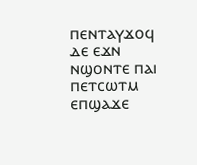ⲡⲉⲛⲧⲁⲩϫⲟϥ ⲇⲉ ⲉϫⲛ ⲛϣⲟⲛⲧⲉ ⲡⲁⲓ ⲡⲉⲧⲥⲱⲧⲙ ⲉⲡϣⲁϫⲉ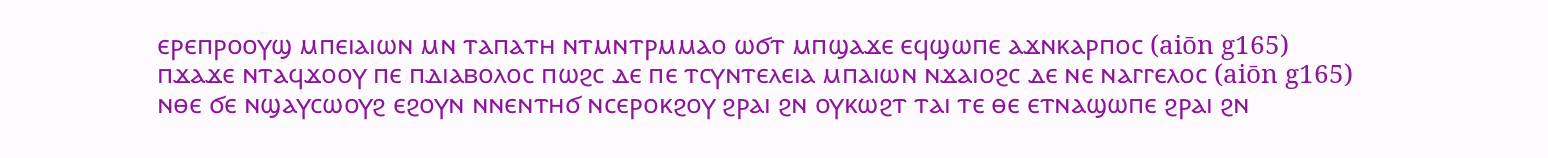ⲉⲣⲉⲡⲣⲟⲟⲩϣ ⲙⲡⲉⲓⲁⲓⲱⲛ ⲙⲛ ⲧⲁⲡⲁⲧⲏ ⲛⲧⲙⲛⲧⲣⲙⲙⲁⲟ ⲱϭⲧ ⲙⲡϣⲁϫⲉ ⲉϥϣⲱⲡⲉ ⲁϫⲛⲕⲁⲣⲡⲟⲥ (aiōn g165)
ⲡϫⲁϫⲉ ⲛⲧⲁϥϫⲟⲟⲩ ⲡⲉ ⲡⲇⲓⲁⲃⲟⲗⲟⲥ ⲡⲱϩⲥ ⲇⲉ ⲡⲉ ⲧⲥⲩⲛⲧⲉⲗⲉⲓⲁ ⲙⲡⲁⲓⲱⲛ ⲛϫⲁⲓⲟϩⲥ ⲇⲉ ⲛⲉ ⲛⲁⲅⲅⲉⲗⲟⲥ (aiōn g165)
ⲛⲑⲉ ϭⲉ ⲛϣⲁⲩⲥⲱⲟⲩϩ ⲉϩⲟⲩⲛ ⲛⲛⲉⲛⲧⲏϭ ⲛⲥⲉⲣⲟⲕϩⲟⲩ ϩⲣⲁⲓ ϩⲛ ⲟⲩⲕⲱϩⲧ ⲧⲁⲓ ⲧⲉ ⲑⲉ ⲉⲧⲛⲁϣⲱⲡⲉ ϩⲣⲁⲓ ϩⲛ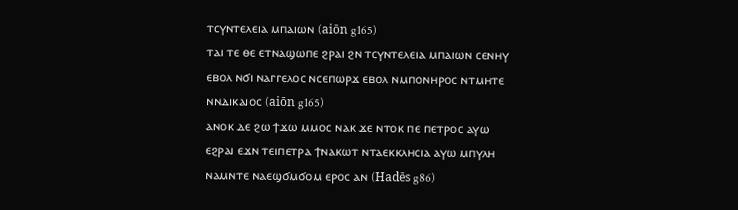ⲧⲥⲩⲛⲧⲉⲗⲉⲓⲁ ⲙⲡⲁⲓⲱⲛ (aiōn g165)
ⲧⲁⲓ ⲧⲉ ⲑⲉ ⲉⲧⲛⲁϣⲱⲡⲉ ϩⲣⲁⲓ ϩⲛ ⲧⲥⲩⲛⲧⲉⲗⲉⲓⲁ ⲙⲡⲁⲓⲱⲛ ⲥⲉⲛⲏⲩ ⲉⲃⲟⲗ ⲛϭⲓ ⲛⲁⲅⲅⲉⲗⲟⲥ ⲛⲥⲉⲡⲱⲣϫ ⲉⲃⲟⲗ ⲛⲙⲡⲟⲛⲏⲣⲟⲥ ⲛⲧⲙⲏⲧⲉ ⲛⲛⲇⲓⲕⲁⲓⲟⲥ (aiōn g165)
ⲁⲛⲟⲕ ⲇⲉ ϩⲱ ϯϫⲱ ⲙⲙⲟⲥ ⲛⲁⲕ ϫⲉ ⲛⲧⲟⲕ ⲡⲉ ⲡⲉⲧⲣⲟⲥ ⲁⲩⲱ ⲉϩⲣⲁⲓ ⲉϫⲛ ⲧⲉⲓⲡⲉⲧⲣⲁ ϯⲛⲁⲕⲱⲧ ⲛⲧⲁⲉⲕⲕⲗⲏⲥⲓⲁ ⲁⲩⲱ ⲙⲡⲩⲗⲏ ⲛⲁⲙⲛⲧⲉ ⲛⲁⲉϣϭⲙϭⲟⲙ ⲉⲣⲟⲥ ⲁⲛ (Hadēs g86)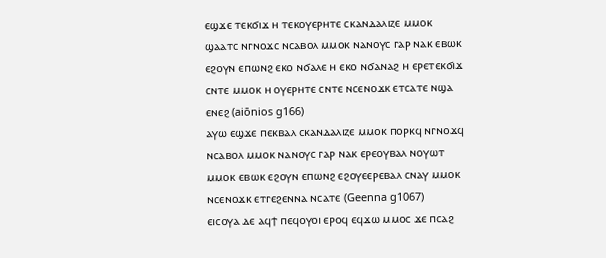ⲉϣϫⲉ ⲧⲉⲕϭⲓϫ ⲏ ⲧⲉⲕⲟⲩⲉⲣⲏⲧⲉ ⲥⲕⲁⲛⲇⲁⲗⲓⲍⲉ ⲙⲙⲟⲕ ϣⲁⲁⲧⲥ ⲛⲅⲛⲟϫⲥ ⲛⲥⲁⲃⲟⲗ ⲙⲙⲟⲕ ⲛⲁⲛⲟⲩⲥ ⲅⲁⲣ ⲛⲁⲕ ⲉⲃⲱⲕ ⲉϩⲟⲩⲛ ⲉⲡⲱⲛϩ ⲉⲕⲟ ⲛϭⲁⲗⲉ ⲏ ⲉⲕⲟ ⲛϭⲁⲛⲁϩ ⲏ ⲉⲣⲉⲧⲉⲕϭⲓϫ ⲥⲛⲧⲉ ⲙⲙⲟⲕ ⲏ ⲟⲩⲉⲣⲏⲧⲉ ⲥⲛⲧⲉ ⲛⲥⲉⲛⲟϫⲕ ⲉⲧⲥⲁⲧⲉ ⲛϣⲁ ⲉⲛⲉϩ (aiōnios g166)
ⲁⲩⲱ ⲉϣϫⲉ ⲡⲉⲕⲃⲁⲗ ⲥⲕⲁⲛⲇⲁⲗⲓⲍⲉ ⲙⲙⲟⲕ ⲡⲟⲣⲕϥ ⲛⲅⲛⲟϫϥ ⲛⲥⲁⲃⲟⲗ ⲙⲙⲟⲕ ⲛⲁⲛⲟⲩⲥ ⲅⲁⲣ ⲛⲁⲕ ⲉⲣⲉⲟⲩⲃⲁⲗ ⲛⲟⲩⲱⲧ ⲙⲙⲟⲕ ⲉⲃⲱⲕ ⲉϩⲟⲩⲛ ⲉⲡⲱⲛϩ ⲉϩⲟⲩⲉⲉⲣⲉⲃⲁⲗ ⲥⲛⲁⲩ ⲙⲙⲟⲕ ⲛⲥⲉⲛⲟϫⲕ ⲉⲧⲅⲉϩⲉⲛⲛⲁ ⲛⲥⲁⲧⲉ (Geenna g1067)
ⲉⲓⲥⲟⲩⲁ ⲇⲉ ⲁϥϯ ⲡⲉϥⲟⲩⲟⲓ ⲉⲣⲟϥ ⲉϥϫⲱ ⲙⲙⲟⲥ ϫⲉ ⲡⲥⲁϩ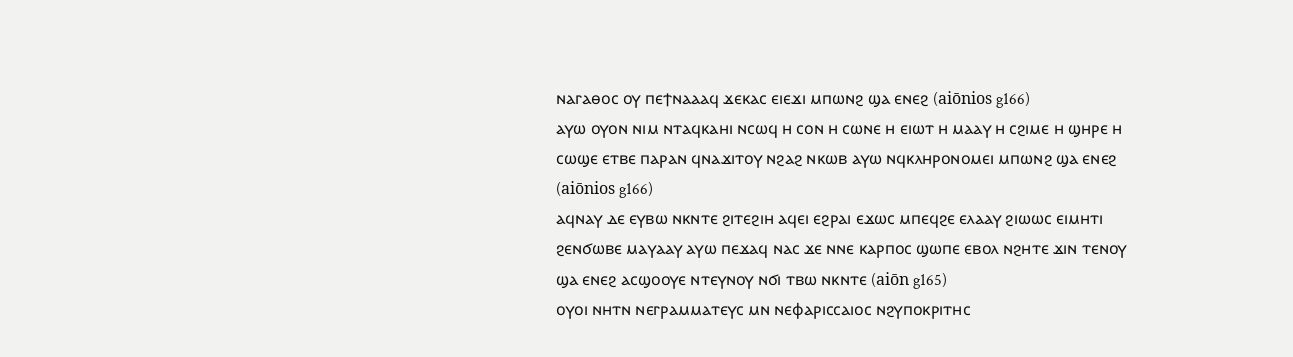ⲛⲁⲅⲁⲑⲟⲥ ⲟⲩ ⲡⲉϯⲛⲁⲁⲁϥ ϫⲉⲕⲁⲥ ⲉⲓⲉϫⲓ ⲙⲡⲱⲛϩ ϣⲁ ⲉⲛⲉϩ (aiōnios g166)
ⲁⲩⲱ ⲟⲩⲟⲛ ⲛⲓⲙ ⲛⲧⲁϥⲕⲁⲏⲓ ⲛⲥⲱϥ ⲏ ⲥⲟⲛ ⲏ ⲥⲱⲛⲉ ⲏ ⲉⲓⲱⲧ ⲏ ⲙⲁⲁⲩ ⲏ ⲥϩⲓⲙⲉ ⲏ ϣⲏⲣⲉ ⲏ ⲥⲱϣⲉ ⲉⲧⲃⲉ ⲡⲁⲣⲁⲛ ϥⲛⲁϫⲓⲧⲟⲩ ⲛϩⲁϩ ⲛⲕⲱⲃ ⲁⲩⲱ ⲛϥⲕⲗⲏⲣⲟⲛⲟⲙⲉⲓ ⲙⲡⲱⲛϩ ϣⲁ ⲉⲛⲉϩ (aiōnios g166)
ⲁϥⲛⲁⲩ ⲇⲉ ⲉⲩⲃⲱ ⲛⲕⲛⲧⲉ ϩⲓⲧⲉϩⲓⲏ ⲁϥⲉⲓ ⲉϩⲣⲁⲓ ⲉϫⲱⲥ ⲙⲡⲉϥϩⲉ ⲉⲗⲁⲁⲩ ϩⲓⲱⲱⲥ ⲉⲓⲙⲏⲧⲓ ϩⲉⲛϭⲱⲃⲉ ⲙⲁⲩⲁⲁⲩ ⲁⲩⲱ ⲡⲉϫⲁϥ ⲛⲁⲥ ϫⲉ ⲛⲛⲉ ⲕⲁⲣⲡⲟⲥ ϣⲱⲡⲉ ⲉⲃⲟⲗ ⲛϩⲏⲧⲉ ϫⲓⲛ ⲧⲉⲛⲟⲩ ϣⲁ ⲉⲛⲉϩ ⲁⲥϣⲟⲟⲩⲉ ⲛⲧⲉⲩⲛⲟⲩ ⲛϭⲓ ⲧⲃⲱ ⲛⲕⲛⲧⲉ (aiōn g165)
ⲟⲩⲟⲓ ⲛⲏⲧⲛ ⲛⲉⲅⲣⲁⲙⲙⲁⲧⲉⲩⲥ ⲙⲛ ⲛⲉⲫⲁⲣⲓⲥⲥⲁⲓⲟⲥ ⲛϩⲩⲡⲟⲕⲣⲓⲧⲏⲥ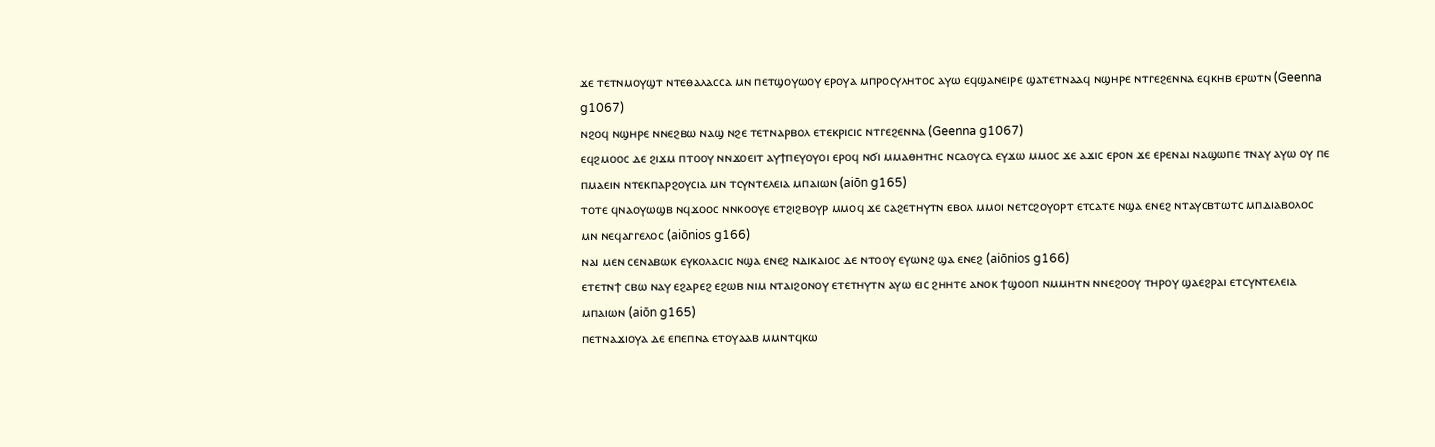ϫⲉ ⲧⲉⲧⲛⲙⲟⲩϣⲧ ⲛⲧⲉⲑⲁⲗⲁⲥⲥⲁ ⲙⲛ ⲡⲉⲧϣⲟⲩⲱⲟⲩ ⲉⲣⲟⲩⲁ ⲙⲡⲣⲟⲥⲩⲗⲏⲧⲟⲥ ⲁⲩⲱ ⲉϥϣⲁⲛⲉⲓⲣⲉ ϣⲁⲧⲉⲧⲛⲁⲁϥ ⲛϣⲏⲣⲉ ⲛⲧⲅⲉϩⲉⲛⲛⲁ ⲉϥⲕⲏⲃ ⲉⲣⲱⲧⲛ (Geenna g1067)
ⲛϩⲟϥ ⲛϣⲏⲣⲉ ⲛⲛⲉϩⲃⲱ ⲛⲁϣ ⲛϩⲉ ⲧⲉⲧⲛⲁⲣⲃⲟⲗ ⲉⲧⲉⲕⲣⲓⲥⲓⲥ ⲛⲧⲅⲉϩⲉⲛⲛⲁ (Geenna g1067)
ⲉϥϩⲙⲟⲟⲥ ⲇⲉ ϩⲓϫⲙ ⲡⲧⲟⲟⲩ ⲛⲛϫⲟⲉⲓⲧ ⲁⲩϯⲡⲉⲩⲟⲩⲟⲓ ⲉⲣⲟϥ ⲛϭⲓ ⲙⲙⲁⲑⲏⲧⲏⲥ ⲛⲥⲁⲟⲩⲥⲁ ⲉⲩϫⲱ ⲙⲙⲟⲥ ϫⲉ ⲁϫⲓⲥ ⲉⲣⲟⲛ ϫⲉ ⲉⲣⲉⲛⲁⲓ ⲛⲁϣⲱⲡⲉ ⲧⲛⲁⲩ ⲁⲩⲱ ⲟⲩ ⲡⲉ ⲡⲙⲁⲉⲓⲛ ⲛⲧⲉⲕⲡⲁⲣϩⲟⲩⲥⲓⲁ ⲙⲛ ⲧⲥⲩⲛⲧⲉⲗⲉⲓⲁ ⲙⲡⲁⲓⲱⲛ (aiōn g165)
ⲧⲟⲧⲉ ϥⲛⲁⲟⲩⲱϣⲃ ⲛϥϫⲟⲟⲥ ⲛⲛⲕⲟⲟⲩⲉ ⲉⲧϩⲓϩⲃⲟⲩⲣ ⲙⲙⲟϥ ϫⲉ ⲥⲁϩⲉⲧⲏⲩⲧⲛ ⲉⲃⲟⲗ ⲙⲙⲟⲓ ⲛⲉⲧⲥϩⲟⲩⲟⲣⲧ ⲉⲧⲥⲁⲧⲉ ⲛϣⲁ ⲉⲛⲉϩ ⲛⲧⲁⲩⲥⲃⲧⲱⲧⲥ ⲙⲡⲇⲓⲁⲃⲟⲗⲟⲥ ⲙⲛ ⲛⲉϥⲁⲅⲅⲉⲗⲟⲥ (aiōnios g166)
ⲛⲁⲓ ⲙⲉⲛ ⲥⲉⲛⲁⲃⲱⲕ ⲉⲩⲕⲟⲗⲁⲥⲓⲥ ⲛϣⲁ ⲉⲛⲉϩ ⲛⲇⲓⲕⲁⲓⲟⲥ ⲇⲉ ⲛⲧⲟⲟⲩ ⲉⲩⲱⲛϩ ϣⲁ ⲉⲛⲉϩ (aiōnios g166)
ⲉⲧⲉⲧⲛϯ ⲥⲃⲱ ⲛⲁⲩ ⲉϩⲁⲣⲉϩ ⲉϩⲱⲃ ⲛⲓⲙ ⲛⲧⲁⲓϩⲟⲛⲟⲩ ⲉⲧⲉⲧⲏⲩⲧⲛ ⲁⲩⲱ ⲉⲓⲥ ϩⲏⲏⲧⲉ ⲁⲛⲟⲕ ϯϣⲟⲟⲡ ⲛⲙⲙⲏⲧⲛ ⲛⲛⲉϩⲟⲟⲩ ⲧⲏⲣⲟⲩ ϣⲁⲉϩⲣⲁⲓ ⲉⲧⲥⲩⲛⲧⲉⲗⲉⲓⲁ ⲙⲡⲁⲓⲱⲛ (aiōn g165)
ⲡⲉⲧⲛⲁϫⲓⲟⲩⲁ ⲇⲉ ⲉⲡⲉⲡⲛⲁ ⲉⲧⲟⲩⲁⲁⲃ ⲙⲙⲛⲧϥⲕⲱ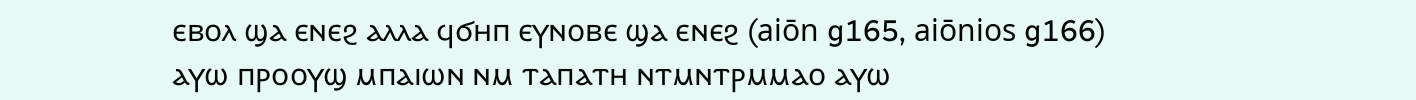ⲉⲃⲟⲗ ϣⲁ ⲉⲛⲉϩ ⲁⲗⲗⲁ ϥϭⲏⲡ ⲉⲩⲛⲟⲃⲉ ϣⲁ ⲉⲛⲉϩ (aiōn g165, aiōnios g166)
ⲁⲩⲱ ⲡⲣⲟⲟⲩϣ ⲙⲡⲁⲓⲱⲛ ⲛⲙ ⲧⲁⲡⲁⲧⲏ ⲛⲧⲙⲛⲧⲣⲙⲙⲁⲟ ⲁⲩⲱ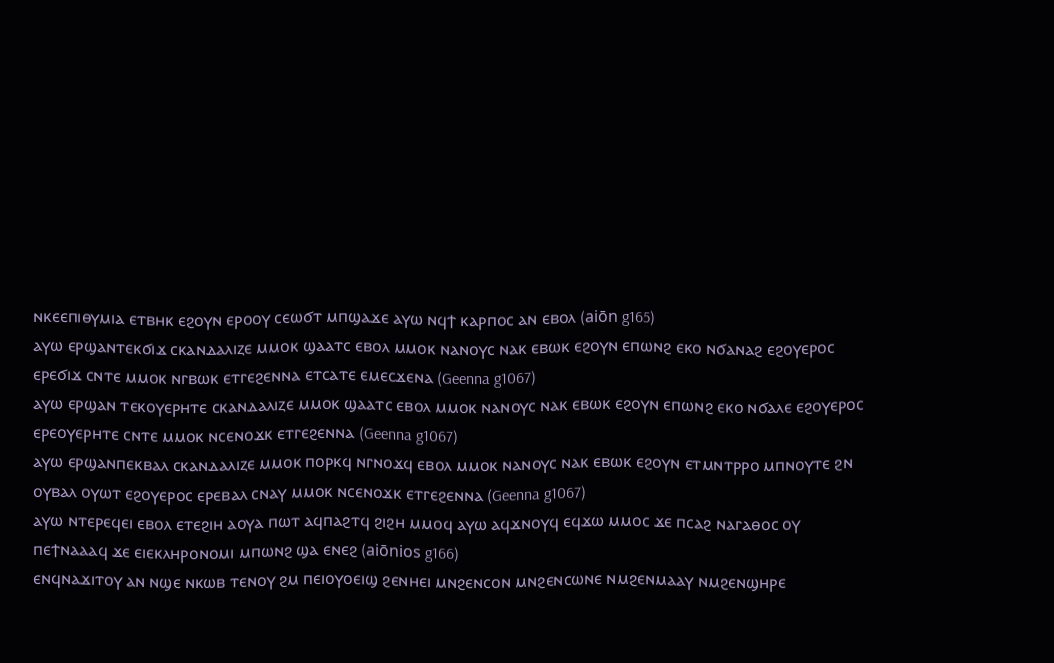ⲛⲕⲉⲉⲡⲓⲑⲩⲙⲓⲁ ⲉⲧⲃⲏⲕ ⲉϩⲟⲩⲛ ⲉⲣⲟⲟⲩ ⲥⲉⲱϭⲧ ⲙⲡϣⲁϫⲉ ⲁⲩⲱ ⲛϥϯ ⲕⲁⲣⲡⲟⲥ ⲁⲛ ⲉⲃⲟⲗ (aiōn g165)
ⲁⲩⲱ ⲉⲣϣⲁⲛⲧⲉⲕϭⲓϫ ⲥⲕⲁⲛⲇⲁⲗⲓⲍⲉ ⲙⲙⲟⲕ ϣⲁⲁⲧⲥ ⲉⲃⲟⲗ ⲙⲙⲟⲕ ⲛⲁⲛⲟⲩⲥ ⲛⲁⲕ ⲉⲃⲱⲕ ⲉϩⲟⲩⲛ ⲉⲡⲱⲛϩ ⲉⲕⲟ ⲛϭⲁⲛⲁϩ ⲉϩⲟⲩⲉⲣⲟⲥ ⲉⲣⲉϭⲓϫ ⲥⲛⲧⲉ ⲙⲙⲟⲕ ⲛⲅⲃⲱⲕ ⲉⲧⲅⲉϩⲉⲛⲛⲁ ⲉⲧⲥⲁⲧⲉ ⲉⲙⲉⲥϫⲉⲛⲁ (Geenna g1067)
ⲁⲩⲱ ⲉⲣϣⲁⲛ ⲧⲉⲕⲟⲩⲉⲣⲏⲧⲉ ⲥⲕⲁⲛⲇⲁⲗⲓⲍⲉ ⲙⲙⲟⲕ ϣⲁⲁⲧⲥ ⲉⲃⲟⲗ ⲙⲙⲟⲕ ⲛⲁⲛⲟⲩⲥ ⲛⲁⲕ ⲉⲃⲱⲕ ⲉϩⲟⲩⲛ ⲉⲡⲱⲛϩ ⲉⲕⲟ ⲛϭⲁⲗⲉ ⲉϩⲟⲩⲉⲣⲟⲥ ⲉⲣⲉⲟⲩⲉⲣⲏⲧⲉ ⲥⲛⲧⲉ ⲙⲙⲟⲕ ⲛⲥⲉⲛⲟϫⲕ ⲉⲧⲅⲉϩⲉⲛⲛⲁ (Geenna g1067)
ⲁⲩⲱ ⲉⲣϣⲁⲛⲡⲉⲕⲃⲁⲗ ⲥⲕⲁⲛⲇⲁⲗⲓⲍⲉ ⲙⲙⲟⲕ ⲡⲟⲣⲕϥ ⲛⲅⲛⲟϫϥ ⲉⲃⲟⲗ ⲙⲙⲟⲕ ⲛⲁⲛⲟⲩⲥ ⲛⲁⲕ ⲉⲃⲱⲕ ⲉϩⲟⲩⲛ ⲉⲧⲙⲛⲧⲣⲣⲟ ⲙⲡⲛⲟⲩⲧⲉ ϩⲛ ⲟⲩⲃⲁⲗ ⲟⲩⲱⲧ ⲉϩⲟⲩⲉⲣⲟⲥ ⲉⲣⲉⲃⲁⲗ ⲥⲛⲁⲩ ⲙⲙⲟⲕ ⲛⲥⲉⲛⲟϫⲕ ⲉⲧⲅⲉϩⲉⲛⲛⲁ (Geenna g1067)
ⲁⲩⲱ ⲛⲧⲉⲣⲉϥⲉⲓ ⲉⲃⲟⲗ ⲉⲧⲉϩⲓⲏ ⲁⲟⲩⲁ ⲡⲱⲧ ⲁϥⲡⲁϩⲧϥ ϩⲓϩⲏ ⲙⲙⲟϥ ⲁⲩⲱ ⲁϥϫⲛⲟⲩϥ ⲉϥϫⲱ ⲙⲙⲟⲥ ϫⲉ ⲡⲥⲁϩ ⲛⲁⲅⲁⲑⲟⲥ ⲟⲩ ⲡⲉϯⲛⲁⲁⲁϥ ϫⲉ ⲉⲓⲉⲕⲗⲏⲣⲟⲛⲟⲙⲓ ⲙⲡⲱⲛϩ ϣⲁ ⲉⲛⲉϩ (aiōnios g166)
ⲉⲛϥⲛⲁϫⲓⲧⲟⲩ ⲁⲛ ⲛϣⲉ ⲛⲕⲱⲃ ⲧⲉⲛⲟⲩ ϩⲙ ⲡⲉⲓⲟⲩⲟⲉⲓϣ ϩⲉⲛⲏⲉⲓ ⲙⲛϩⲉⲛⲥⲟⲛ ⲙⲛϩⲉⲛⲥⲱⲛⲉ ⲛⲙϩⲉⲛⲙⲁⲁⲩ ⲛⲙϩⲉⲛϣⲏⲣⲉ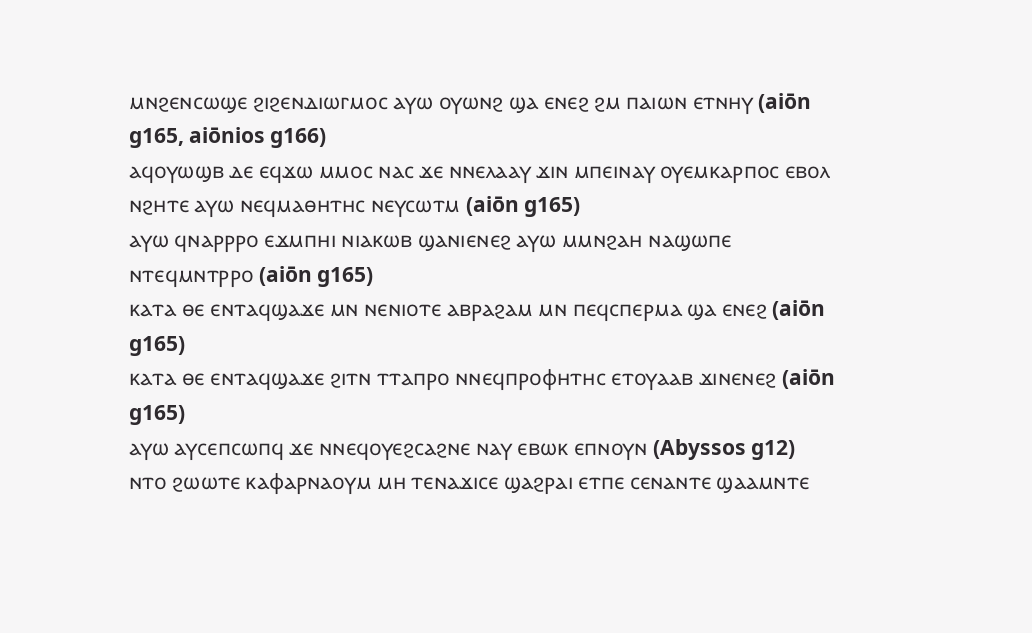ⲙⲛϩⲉⲛⲥⲱϣⲉ ϩⲓϩⲉⲛⲇⲓⲱⲅⲙⲟⲥ ⲁⲩⲱ ⲟⲩⲱⲛϩ ϣⲁ ⲉⲛⲉϩ ϩⲙ ⲡⲁⲓⲱⲛ ⲉⲧⲛⲏⲩ (aiōn g165, aiōnios g166)
ⲁϥⲟⲩⲱϣⲃ ⲇⲉ ⲉϥϫⲱ ⲙⲙⲟⲥ ⲛⲁⲥ ϫⲉ ⲛⲛⲉⲗⲁⲁⲩ ϫⲓⲛ ⲙⲡⲉⲓⲛⲁⲩ ⲟⲩⲉⲙⲕⲁⲣⲡⲟⲥ ⲉⲃⲟⲗ ⲛϩⲏⲧⲉ ⲁⲩⲱ ⲛⲉϥⲙⲁⲑⲏⲧⲏⲥ ⲛⲉⲩⲥⲱⲧⲙ (aiōn g165)
ⲁⲩⲱ ϥⲛⲁⲣⲣⲣⲟ ⲉϫⲙⲡⲏⲓ ⲛⲓⲁⲕⲱⲃ ϣⲁⲛⲓⲉⲛⲉϩ ⲁⲩⲱ ⲙⲙⲛϩⲁⲏ ⲛⲁϣⲱⲡⲉ ⲛⲧⲉϥⲙⲛⲧⲣⲣⲟ (aiōn g165)
ⲕⲁⲧⲁ ⲑⲉ ⲉⲛⲧⲁϥϣⲁϫⲉ ⲙⲛ ⲛⲉⲛⲓⲟⲧⲉ ⲁⲃⲣⲁϩⲁⲙ ⲙⲛ ⲡⲉϥⲥⲡⲉⲣⲙⲁ ϣⲁ ⲉⲛⲉϩ (aiōn g165)
ⲕⲁⲧⲁ ⲑⲉ ⲉⲛⲧⲁϥϣⲁϫⲉ ϩⲓⲧⲛ ⲧⲧⲁⲡⲣⲟ ⲛⲛⲉϥⲡⲣⲟⲫⲏⲧⲏⲥ ⲉⲧⲟⲩⲁⲁⲃ ϫⲓⲛⲉⲛⲉϩ (aiōn g165)
ⲁⲩⲱ ⲁⲩⲥⲉⲡⲥⲱⲡϥ ϫⲉ ⲛⲛⲉϥⲟⲩⲉϩⲥⲁϩⲛⲉ ⲛⲁⲩ ⲉⲃⲱⲕ ⲉⲡⲛⲟⲩⲛ (Abyssos g12)
ⲛⲧⲟ ϩⲱⲱⲧⲉ ⲕⲁⲫⲁⲣⲛⲁⲟⲩⲙ ⲙⲏ ⲧⲉⲛⲁϫⲓⲥⲉ ϣⲁϩⲣⲁⲓ ⲉⲧⲡⲉ ⲥⲉⲛⲁⲛⲧⲉ ϣⲁⲁⲙⲛⲧⲉ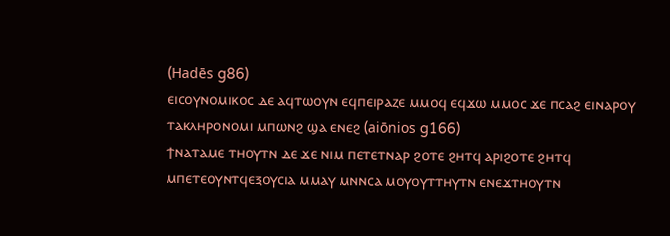(Hadēs g86)
ⲉⲓⲥⲟⲩⲛⲟⲙⲓⲕⲟⲥ ⲇⲉ ⲁϥⲧⲱⲟⲩⲛ ⲉϥⲡⲉⲓⲣⲁⲍⲉ ⲙⲙⲟϥ ⲉϥϫⲱ ⲙⲙⲟⲥ ϫⲉ ⲡⲥⲁϩ ⲉⲓⲛⲁⲣⲟⲩ ⲧⲁⲕⲗⲏⲣⲟⲛⲟⲙⲓ ⲙⲡⲱⲛϩ ϣⲁ ⲉⲛⲉϩ (aiōnios g166)
ϯⲛⲁⲧⲁⲙⲉ ⲧⲏⲟⲩⲧⲛ ⲇⲉ ϫⲉ ⲛⲓⲙ ⲡⲉⲧⲉⲧⲛⲁⲣ ϩⲟⲧⲉ ϩⲏⲧϥ ⲁⲣⲓϩⲟⲧⲉ ϩⲏⲧϥ ⲙⲡⲉⲧⲉⲟⲩⲛⲧϥⲉⲝⲟⲩⲥⲓⲁ ⲙⲙⲁⲩ ⲙⲛⲛⲥⲁ ⲙⲟⲩⲟⲩⲧⲧⲏⲩⲧⲛ ⲉⲛⲉϫⲧⲏⲟⲩⲧⲛ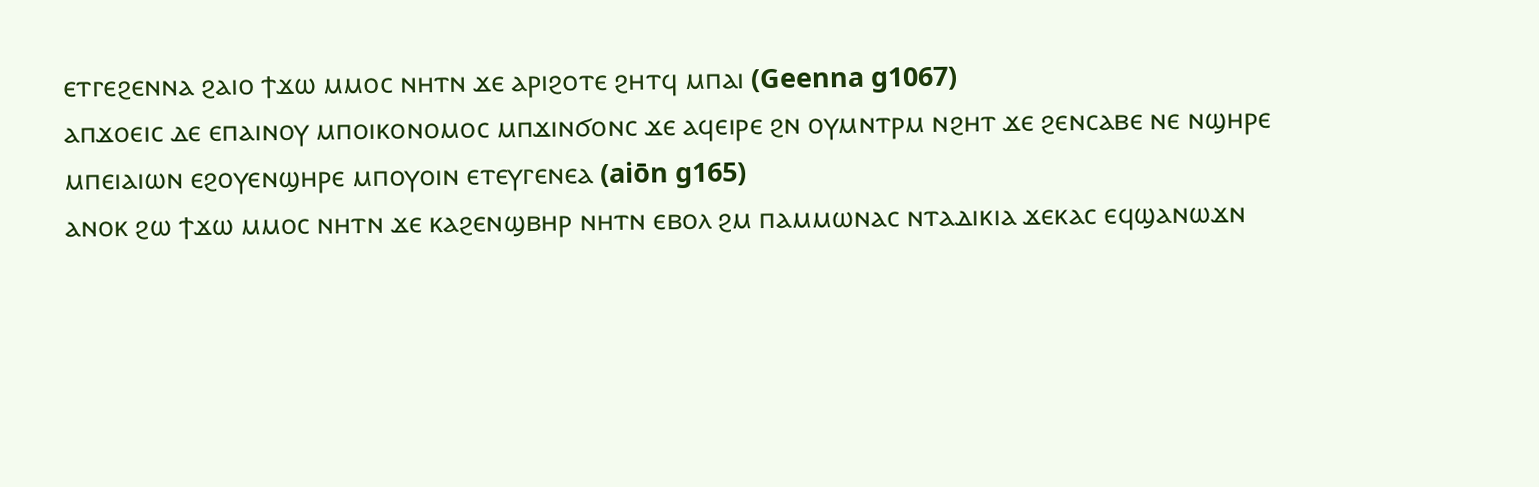ⲉⲧⲅⲉϩⲉⲛⲛⲁ ϩⲁⲓⲟ ϯϫⲱ ⲙⲙⲟⲥ ⲛⲏⲧⲛ ϫⲉ ⲁⲣⲓϩⲟⲧⲉ ϩⲏⲧϥ ⲙⲡⲁⲓ (Geenna g1067)
ⲁⲡϫⲟⲉⲓⲥ ⲇⲉ ⲉⲡⲁⲓⲛⲟⲩ ⲙⲡⲟⲓⲕⲟⲛⲟⲙⲟⲥ ⲙⲡϫⲓⲛϭⲟⲛⲥ ϫⲉ ⲁϥⲉⲓⲣⲉ ϩⲛ ⲟⲩⲙⲛⲧⲣⲙ ⲛϩⲏⲧ ϫⲉ ϩⲉⲛⲥⲁⲃⲉ ⲛⲉ ⲛϣⲏⲣⲉ ⲙⲡⲉⲓⲁⲓⲱⲛ ⲉϩⲟⲩⲉⲛϣⲏⲣⲉ ⲙⲡⲟⲩⲟⲓⲛ ⲉⲧⲉⲩⲅⲉⲛⲉⲁ (aiōn g165)
ⲁⲛⲟⲕ ϩⲱ ϯϫⲱ ⲙⲙⲟⲥ ⲛⲏⲧⲛ ϫⲉ ⲕⲁϩⲉⲛϣⲃⲏⲣ ⲛⲏⲧⲛ ⲉⲃⲟⲗ ϩⲙ ⲡⲁⲙⲙⲱⲛⲁⲥ ⲛⲧⲁⲇⲓⲕⲓⲁ ϫⲉⲕⲁⲥ ⲉϥϣⲁⲛⲱϫⲛ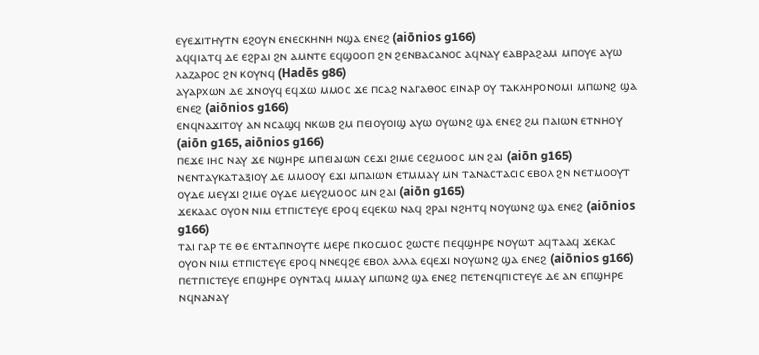ⲉⲩⲉϫⲓⲧⲏⲩⲧⲛ ⲉϩⲟⲩⲛ ⲉⲛⲉⲥⲕⲏⲛⲏ ⲛϣⲁ ⲉⲛⲉϩ (aiōnios g166)
ⲁϥϥⲓⲁⲧϥ ⲇⲉ ⲉϩⲣⲁⲓ ϩⲛ ⲁⲙⲛⲧⲉ ⲉϥϣⲟⲟⲡ ϩⲛ ϩⲉⲛⲃⲁⲥⲁⲛⲟⲥ ⲁϥⲛⲁⲩ ⲉⲁⲃⲣⲁϩⲁⲙ ⲙⲡⲟⲩⲉ ⲁⲩⲱ ⲗⲁⲍⲁⲣⲟⲥ ϩⲛ ⲕⲟⲩⲛϥ (Hadēs g86)
ⲁⲩⲁⲣⲭⲱⲛ ⲇⲉ ϫⲛⲟⲩϥ ⲉϥϫⲱ ⲙⲙⲟⲥ ϫⲉ ⲡⲥⲁϩ ⲛⲁⲅⲁⲑⲟⲥ ⲉⲓⲛⲁⲣ ⲟⲩ ⲧⲁⲕⲗⲏⲣⲟⲛⲟⲙⲓ ⲙⲡⲱⲛϩ ϣⲁ ⲉⲛⲉϩ (aiōnios g166)
ⲉⲛϥⲛⲁϫⲓⲧⲟⲩ ⲁⲛ ⲛⲥⲁϣϥ ⲛⲕⲱⲃ ϩⲙ ⲡⲉⲓⲟⲩⲟⲓϣ ⲁⲩⲱ ⲟⲩⲱⲛϩ ϣⲁ ⲉⲛⲉϩ ϩⲙ ⲡⲁⲓⲱⲛ ⲉⲧⲛⲏⲟⲩ (aiōn g165, aiōnios g166)
ⲡⲉϫⲉ ⲓⲏⲥ ⲛⲁⲩ ϫⲉ ⲛϣⲏⲣⲉ ⲙⲡⲉⲓⲁⲓⲱⲛ ⲥⲉϫⲓ ϩⲓⲙⲉ ⲥⲉϩⲙⲟⲟⲥ ⲙⲛ ϩⲁⲓ (aiōn g165)
ⲛⲉⲛⲧⲁⲩⲕⲁⲧⲁⲝⲓⲟⲩ ⲇⲉ ⲙⲙⲟⲟⲩ ⲉϫⲓ ⲙⲡⲁⲓⲱⲛ ⲉⲧⲙⲙⲁⲩ ⲙⲛ ⲧⲁⲛⲁⲥⲧⲁⲥⲓⲥ ⲉⲃⲟⲗ ϩⲛ ⲛⲉⲧⲙⲟⲟⲩⲧ ⲟⲩⲇⲉ ⲙⲉⲩϫⲓ ϩⲓⲙⲉ ⲟⲩⲇⲉ ⲙⲉⲩϩⲙⲟⲟⲥ ⲙⲛ ϩⲁⲓ (aiōn g165)
ϫⲉⲕⲁⲁⲥ ⲟⲩⲟⲛ ⲛⲓⲙ ⲉⲧⲡⲓⲥⲧⲉⲩⲉ ⲉⲣⲟϥ ⲉϥⲉⲕⲱ ⲛⲁϥ ϩⲣⲁⲓ ⲛϩⲏⲧϥ ⲛⲟⲩⲱⲛϩ ϣⲁ ⲉⲛⲉϩ (aiōnios g166)
ⲧⲁⲓ ⲅⲁⲣ ⲧⲉ ⲑⲉ ⲉⲛⲧⲁⲡⲛⲟⲩⲧⲉ ⲙⲉⲣⲉ ⲡⲕⲟⲥⲙⲟⲥ ϩⲱⲥⲧⲉ ⲡⲉϥϣⲏⲣⲉ ⲛⲟⲩⲱⲧ ⲁϥⲧⲁⲁϥ ϫⲉⲕⲁⲥ ⲟⲩⲟⲛ ⲛⲓⲙ ⲉⲧⲡⲓⲥⲧⲉⲩⲉ ⲉⲣⲟϥ ⲛⲛⲉϥϩⲉ ⲉⲃⲟⲗ ⲁⲗⲗⲁ ⲉϥⲉϫⲓ ⲛⲟⲩⲱⲛϩ ϣⲁ ⲉⲛⲉϩ (aiōnios g166)
ⲡⲉⲧⲡⲓⲥⲧⲉⲩⲉ ⲉⲡϣⲏⲣⲉ ⲟⲩⲛⲧⲁϥ ⲙⲙⲁⲩ ⲙⲡⲱⲛϩ ϣⲁ ⲉⲛⲉϩ ⲡⲉⲧⲉⲛϥⲡⲓⲥⲧⲉⲩⲉ ⲇⲉ ⲁⲛ ⲉⲡϣⲏⲣⲉ ⲛϥⲛⲁⲛⲁⲩ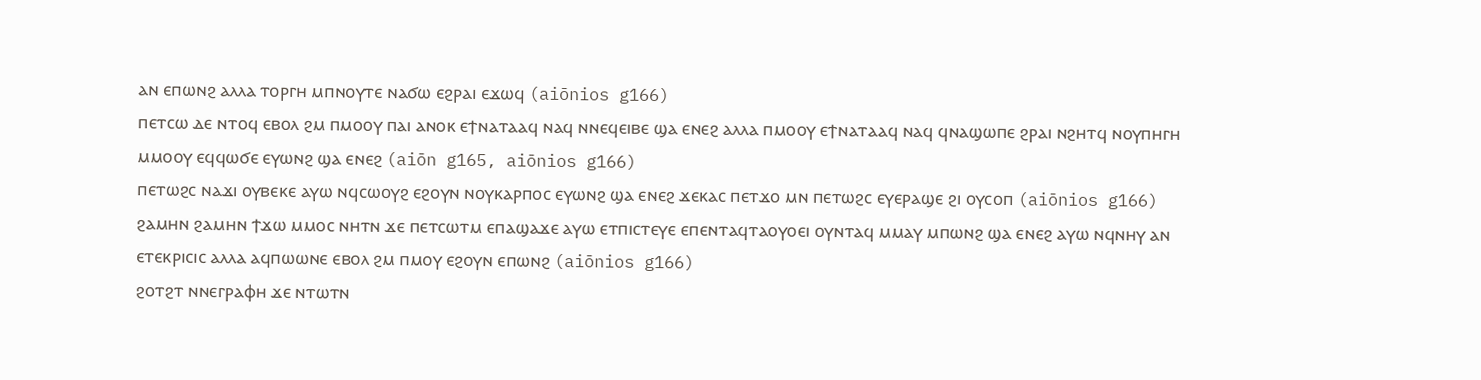ⲁⲛ ⲉⲡⲱⲛϩ ⲁⲗⲗⲁ ⲧⲟⲣⲅⲏ ⲙⲡⲛⲟⲩⲧⲉ ⲛⲁϭⲱ ⲉϩⲣⲁⲓ ⲉϫⲱϥ (aiōnios g166)
ⲡⲉⲧⲥⲱ ⲇⲉ ⲛⲧⲟϥ ⲉⲃⲟⲗ ϩⲙ ⲡⲙⲟⲟⲩ ⲡⲁⲓ ⲁⲛⲟⲕ ⲉϯⲛⲁⲧⲁⲁϥ ⲛⲁϥ ⲛⲛⲉϥⲉⲓⲃⲉ ϣⲁ ⲉⲛⲉϩ ⲁⲗⲗⲁ ⲡⲙⲟⲟⲩ ⲉϯⲛⲁⲧⲁⲁϥ ⲛⲁϥ ϥⲛⲁϣⲱⲡⲉ ϩⲣⲁⲓ ⲛϩⲏⲧϥ ⲛⲟⲩⲡⲏⲅⲏ ⲙⲙⲟⲟⲩ ⲉϥϥⲱϭⲉ ⲉⲩⲱⲛϩ ϣⲁ ⲉⲛⲉϩ (aiōn g165, aiōnios g166)
ⲡⲉⲧⲱϩⲥ ⲛⲁϫⲓ ⲟⲩⲃⲉⲕⲉ ⲁⲩⲱ ⲛϥⲥⲱⲟⲩϩ ⲉϩⲟⲩⲛ ⲛⲟⲩⲕⲁⲣⲡⲟⲥ ⲉⲩⲱⲛϩ ϣⲁ ⲉⲛⲉϩ ϫⲉⲕⲁⲥ ⲡⲉⲧϫⲟ ⲙⲛ ⲡⲉⲧⲱϩⲥ ⲉⲩⲉⲣⲁϣⲉ ϩⲓ ⲟⲩⲥⲟⲡ (aiōnios g166)
ϩⲁⲙⲏⲛ ϩⲁⲙⲏⲛ ϯϫⲱ ⲙⲙⲟⲥ ⲛⲏⲧⲛ ϫⲉ ⲡⲉⲧⲥⲱⲧⲙ ⲉⲡⲁϣⲁϫⲉ ⲁⲩⲱ ⲉⲧⲡⲓⲥⲧⲉⲩⲉ ⲉⲡⲉⲛⲧⲁϥⲧⲁⲟⲩⲟⲉⲓ ⲟⲩⲛⲧⲁϥ ⲙⲙⲁⲩ ⲙⲡⲱⲛϩ ϣⲁ ⲉⲛⲉϩ ⲁⲩⲱ ⲛϥⲛⲏⲩ ⲁⲛ ⲉⲧⲉⲕⲣⲓⲥⲓⲥ ⲁⲗⲗⲁ ⲁϥⲡⲱⲱⲛⲉ ⲉⲃⲟⲗ ϩⲙ ⲡⲙⲟⲩ ⲉϩⲟⲩⲛ ⲉⲡⲱⲛϩ (aiōnios g166)
ϩⲟⲧϩⲧ ⲛⲛⲉⲅⲣⲁⲫⲏ ϫⲉ ⲛⲧⲱⲧⲛ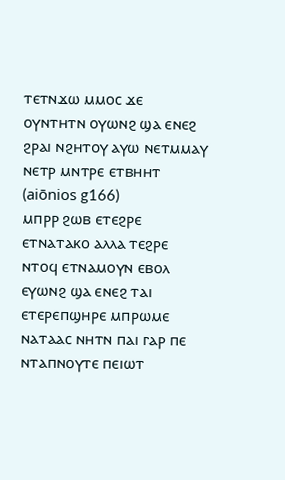ⲧⲉⲧⲛϫⲱ ⲙⲙⲟⲥ ϫⲉ ⲟⲩⲛⲧⲏⲧⲛ ⲟⲩⲱⲛϩ ϣⲁ ⲉⲛⲉϩ ϩⲣⲁⲓ ⲛϩⲏⲧⲟⲩ ⲁⲩⲱ ⲛⲉⲧⲙⲙⲁⲩ ⲛⲉⲧⲣ ⲙⲛⲧⲣⲉ ⲉⲧⲃⲏⲏⲧ (aiōnios g166)
ⲙⲡⲣⲣ ϩⲱⲃ ⲉⲧⲉϩⲣⲉ ⲉⲧⲛⲁⲧⲁⲕⲟ ⲁⲗⲗⲁ ⲧⲉϩⲣⲉ ⲛⲧⲟϥ ⲉⲧⲛⲁⲙⲟⲩⲛ ⲉⲃⲟⲗ ⲉⲩⲱⲛϩ ϣⲁ ⲉⲛⲉϩ ⲧⲁⲓ ⲉⲧⲉⲣⲉⲡϣⲏⲣⲉ ⲙⲡⲣⲱⲙⲉ ⲛⲁⲧⲁⲁⲥ ⲛⲏⲧⲛ ⲡⲁⲓ ⲅⲁⲣ ⲡⲉ ⲛⲧⲁⲡⲛⲟⲩⲧⲉ ⲡⲉⲓⲱⲧ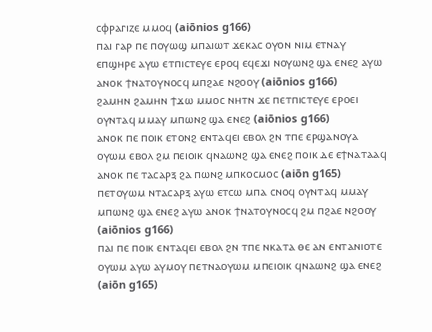ⲥⲫⲣⲁⲅⲓⲍⲉ ⲙⲙⲟϥ (aiōnios g166)
ⲡⲁⲓ ⲅⲁⲣ ⲡⲉ ⲡⲟⲩⲱϣ ⲙⲡⲁⲓⲱⲧ ϫⲉⲕⲁⲥ ⲟⲩⲟⲛ ⲛⲓⲙ ⲉⲧⲛⲁⲩ ⲉⲡϣⲏⲣⲉ ⲁⲩⲱ ⲉⲧⲡⲓⲥⲧⲉⲩⲉ ⲉⲣⲟϥ ⲉϥⲉϫⲓ ⲛⲟⲩⲱⲛϩ ϣⲁ ⲉⲛⲉϩ ⲁⲩⲱ ⲁⲛⲟⲕ ϯⲛⲁⲧⲟⲩⲛⲟⲥϥ ⲙⲡϩⲁⲉ ⲛϩⲟⲟⲩ (aiōnios g166)
ϩⲁⲙⲏⲛ ϩⲁⲙⲏⲛ ϯϫⲱ ⲙⲙⲟⲥ ⲛⲏⲧⲛ ϫⲉ ⲡⲉⲧⲡⲓⲥⲧⲉⲩⲉ ⲉⲣⲟⲉⲓ ⲟⲩⲛⲧⲁϥ ⲙⲙⲁⲩ ⲙⲡⲱⲛϩ ϣⲁ ⲉⲛⲉϩ (aiōnios g166)
ⲁⲛⲟⲕ ⲡⲉ ⲡⲟⲓⲕ ⲉⲧⲟⲛϩ ⲉⲛⲧⲁϥⲉⲓ ⲉⲃⲟⲗ ϩⲛ ⲧⲡⲉ ⲉⲣϣⲁⲛⲟⲩⲁ ⲟⲩⲱⲙ ⲉⲃⲟⲗ ϩⲙ ⲡⲉⲓⲟⲓⲕ ϥⲛⲁⲱⲛϩ ϣⲁ ⲉⲛⲉϩ ⲡⲟⲓⲕ ⲇⲉ ⲉϯⲛⲁⲧⲁⲁϥ ⲁⲛⲟⲕ ⲡⲉ ⲧⲁⲥⲁⲣⲝ ϩⲁ ⲡⲱⲛϩ ⲙⲡⲕⲟⲥⲙⲟⲥ (aiōn g165)
ⲡⲉⲧⲟⲩⲱⲙ ⲛⲧⲁⲥⲁⲣⲝ ⲁⲩⲱ ⲉⲧⲥⲱ ⲙⲡⲁ ⲥⲛⲟϥ ⲟⲩⲛⲧⲁϥ ⲙⲙⲁⲩ ⲙⲡⲱⲛϩ ϣⲁ ⲉⲛⲉϩ ⲁⲩⲱ ⲁⲛⲟⲕ ϯⲛⲁⲧⲟⲩⲛⲟⲥϥ ϩⲙ ⲡϩⲁⲉ ⲛϩⲟⲟⲩ (aiōnios g166)
ⲡⲁⲓ ⲡⲉ ⲡⲟⲓⲕ ⲉⲛⲧⲁϥⲉⲓ ⲉⲃⲟⲗ ϩⲛ ⲧⲡⲉ ⲛⲕⲁⲧⲁ ⲑⲉ ⲁⲛ ⲉⲛⲧⲁⲛⲓⲟⲧⲉ ⲟⲩⲱⲙ ⲁⲩⲱ ⲁⲩⲙⲟⲩ ⲡⲉⲧⲛⲁⲟⲩⲱⲙ ⲙⲡⲉⲓⲟⲓⲕ ϥⲛⲁⲱⲛϩ ϣⲁ ⲉⲛⲉϩ (aiōn g165)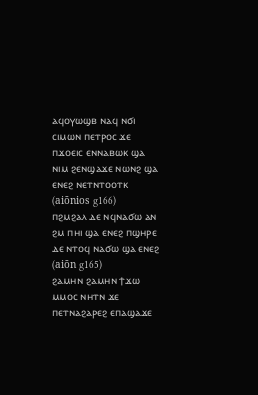ⲁϥⲟⲩⲱϣⲃ ⲛⲁϥ ⲛϭⲓ ⲥⲓⲙⲱⲛ ⲡⲉⲧⲣⲟⲥ ϫⲉ ⲡϫⲟⲉⲓⲥ ⲉⲛⲛⲁⲃⲱⲕ ϣⲁ ⲛⲓⲙ ϩⲉⲛϣⲁϫⲉ ⲛⲱⲛϩ ϣⲁ ⲉⲛⲉϩ ⲛⲉⲧⲛⲧⲟⲟⲧⲕ (aiōnios g166)
ⲡϩⲙϩⲁⲗ ⲇⲉ ⲛϥⲛⲁϭⲱ ⲁⲛ ϩⲙ ⲡⲏⲓ ϣⲁ ⲉⲛⲉϩ ⲡϣⲏⲣⲉ ⲇⲉ ⲛⲧⲟϥ ⲛⲁϭⲱ ϣⲁ ⲉⲛⲉϩ (aiōn g165)
ϩⲁⲙⲏⲛ ϩⲁⲙⲏⲛ ϯϫⲱ ⲙⲙⲟⲥ ⲛⲏⲧⲛ ϫⲉ ⲡⲉⲧⲛⲁϩⲁⲣⲉϩ ⲉⲡⲁϣⲁϫⲉ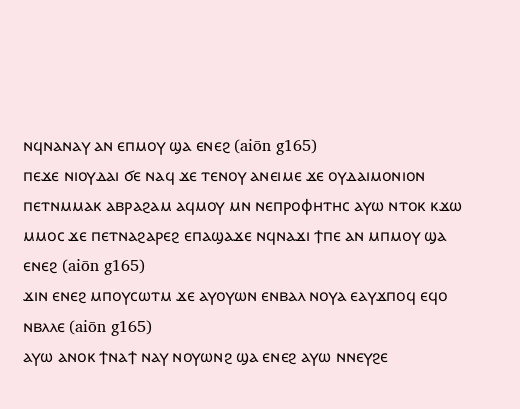ⲛϥⲛⲁⲛⲁⲩ ⲁⲛ ⲉⲡⲙⲟⲩ ϣⲁ ⲉⲛⲉϩ (aiōn g165)
ⲡⲉϫⲉ ⲛⲓⲟⲩⲇⲁⲓ ϭⲉ ⲛⲁϥ ϫⲉ ⲧⲉⲛⲟⲩ ⲁⲛⲉⲓⲙⲉ ϫⲉ ⲟⲩⲇⲁⲓⲙⲟⲛⲓⲟⲛ ⲡⲉⲧⲛⲙⲙⲁⲕ ⲁⲃⲣⲁϩⲁⲙ ⲁϥⲙⲟⲩ ⲙⲛ ⲛⲉⲡⲣⲟⲫⲏⲧⲏⲥ ⲁⲩⲱ ⲛⲧⲟⲕ ⲕϫⲱ ⲙⲙⲟⲥ ϫⲉ ⲡⲉⲧⲛⲁϩⲁⲣⲉϩ ⲉⲡⲁϣⲁϫⲉ ⲛϥⲛⲁϫⲓ ϯⲡⲉ ⲁⲛ ⲙⲡⲙⲟⲩ ϣⲁ ⲉⲛⲉϩ (aiōn g165)
ϫⲓⲛ ⲉⲛⲉϩ ⲙⲡⲟⲩⲥⲱⲧⲙ ϫⲉ ⲁⲩⲟⲩⲱⲛ ⲉⲛⲃⲁⲗ ⲛⲟⲩⲁ ⲉⲁⲩϫⲡⲟϥ ⲉϥⲟ ⲛⲃⲗⲗⲉ (aiōn g165)
ⲁⲩⲱ ⲁⲛⲟⲕ ϯⲛⲁϯ ⲛⲁⲩ ⲛⲟⲩⲱⲛϩ ϣⲁ ⲉⲛⲉϩ ⲁⲩⲱ ⲛⲛⲉⲩϩⲉ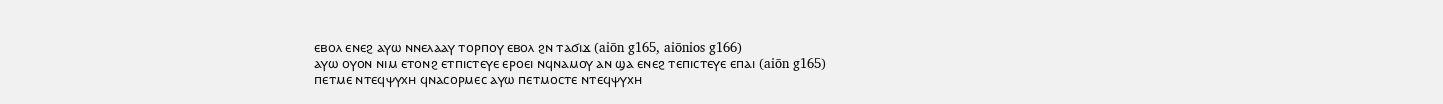ⲉⲃⲟⲗ ⲉⲛⲉϩ ⲁⲩⲱ ⲛⲛⲉⲗⲁⲁⲩ ⲧⲟⲣⲡⲟⲩ ⲉⲃⲟⲗ ϩⲛ ⲧⲁϭⲓϫ (aiōn g165, aiōnios g166)
ⲁⲩⲱ ⲟⲩⲟⲛ ⲛⲓⲙ ⲉⲧⲟⲛϩ ⲉⲧⲡⲓⲥⲧⲉⲩⲉ ⲉⲣⲟⲉⲓ ⲛϥⲛⲁⲙⲟⲩ ⲁⲛ ϣⲁ ⲉⲛⲉϩ ⲧⲉⲡⲓⲥⲧⲉⲩⲉ ⲉⲡⲁⲓ (aiōn g165)
ⲡⲉⲧⲙⲉ ⲛⲧⲉϥⲯⲩⲭⲏ ϥⲛⲁⲥⲟⲣⲙⲉⲥ ⲁⲩⲱ ⲡⲉⲧⲙⲟⲥⲧⲉ ⲛⲧⲉϥⲯⲩⲭⲏ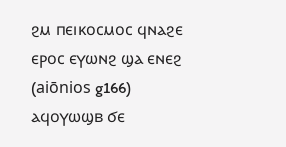ϩⲙ ⲡⲉⲓⲕⲟⲥⲙⲟⲥ ϥⲛⲁϩⲉ ⲉⲣⲟⲥ ⲉⲩⲱⲛϩ ϣⲁ ⲉⲛⲉϩ (aiōnios g166)
ⲁϥⲟⲩⲱϣⲃ ϭⲉ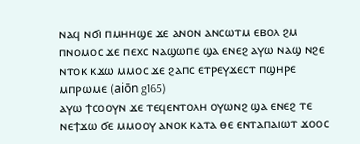ⲛⲁϥ ⲛϭⲓ ⲡⲙⲏⲏϣⲉ ϫⲉ ⲁⲛⲟⲛ ⲁⲛⲥⲱⲧⲙ ⲉⲃⲟⲗ ϩⲙ ⲡⲛⲟⲙⲟⲥ ϫⲉ ⲡⲉⲭⲥ ⲛⲁϣⲱⲡⲉ ϣⲁ ⲉⲛⲉϩ ⲁⲩⲱ ⲛⲁϣ ⲛϩⲉ ⲛⲧⲟⲕ ⲕϫⲱ ⲙⲙⲟⲥ ϫⲉ ϩⲁⲡⲥ ⲉⲧⲣⲉⲩϫⲉⲥⲧ ⲡϣⲏⲣⲉ ⲙⲡⲣⲱⲙⲉ (aiōn g165)
ⲁⲩⲱ ϯⲥⲟⲟⲩⲛ ϫⲉ ⲧⲉϥⲉⲛⲧⲟⲗⲏ ⲟⲩⲱⲛϩ ϣⲁ ⲉⲛⲉϩ ⲧⲉ ⲛⲉϯϫⲱ ϭⲉ ⲙⲙⲟⲟⲩ ⲁⲛⲟⲕ ⲕⲁⲧⲁ ⲑⲉ ⲉⲛⲧⲁⲡⲁⲓⲱⲧ ϫⲟⲟⲥ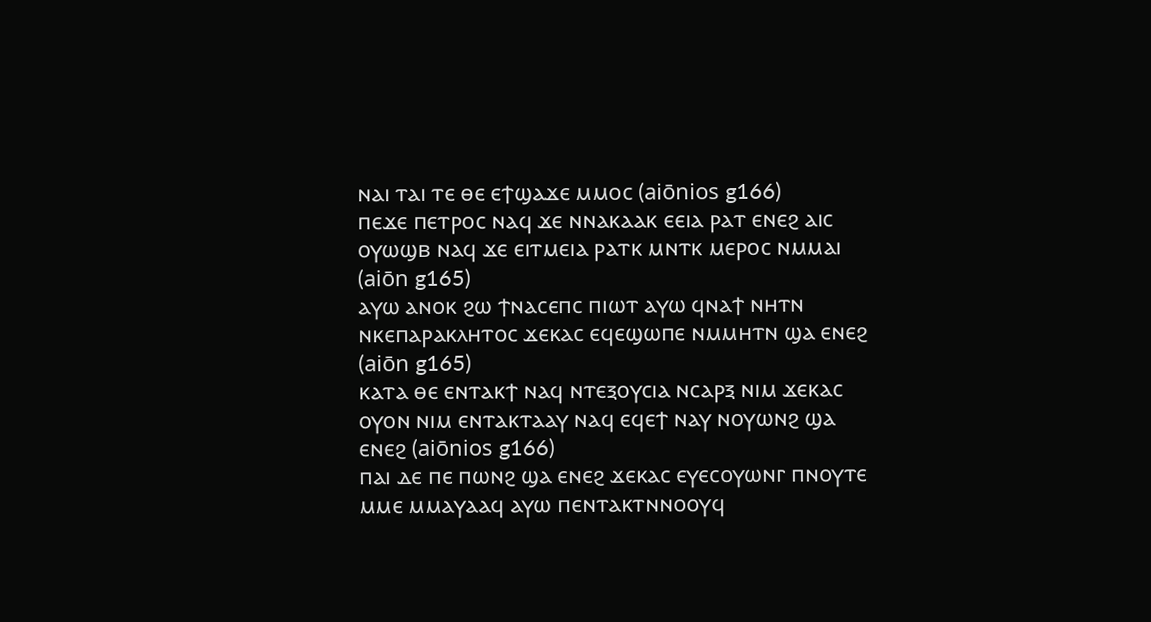ⲛⲁⲓ ⲧⲁⲓ ⲧⲉ ⲑⲉ ⲉϯϣⲁϫⲉ ⲙⲙⲟⲥ (aiōnios g166)
ⲡⲉϫⲉ ⲡⲉⲧⲣⲟⲥ ⲛⲁϥ ϫⲉ ⲛⲛⲁⲕⲁⲁⲕ ⲉⲉⲓⲁ ⲣⲁⲧ ⲉⲛⲉϩ ⲁⲓⲥ ⲟⲩⲱϣⲃ ⲛⲁϥ ϫⲉ ⲉⲓⲧⲙⲉⲓⲁ ⲣⲁⲧⲕ ⲙⲛⲧⲕ ⲙⲉⲣⲟⲥ ⲛⲙⲙⲁⲓ (aiōn g165)
ⲁⲩⲱ ⲁⲛⲟⲕ ϩⲱ ϯⲛⲁⲥⲉⲡⲥ ⲡⲓⲱⲧ ⲁⲩⲱ ϥⲛⲁϯ ⲛⲏⲧⲛ ⲛⲕⲉⲡⲁⲣⲁⲕⲗⲏⲧⲟⲥ ϫⲉⲕⲁⲥ ⲉϥⲉϣⲱⲡⲉ ⲛⲙⲙⲏⲧⲛ ϣⲁ ⲉⲛⲉϩ (aiōn g165)
ⲕⲁⲧⲁ ⲑⲉ ⲉⲛⲧⲁⲕϯ ⲛⲁϥ ⲛⲧⲉⲝⲟⲩⲥⲓⲁ ⲛⲥⲁⲣⲝ ⲛⲓⲙ ϫⲉⲕⲁⲥ ⲟⲩⲟⲛ ⲛⲓⲙ ⲉⲛⲧⲁⲕⲧⲁⲁⲩ ⲛⲁϥ ⲉϥⲉϯ ⲛⲁⲩ ⲛⲟⲩⲱⲛϩ ϣⲁ ⲉⲛⲉϩ (aiōnios g166)
ⲡⲁⲓ ⲇⲉ ⲡⲉ ⲡⲱⲛϩ ϣⲁ ⲉⲛⲉϩ ϫⲉⲕⲁⲥ ⲉⲩⲉⲥⲟⲩⲱⲛⲅ ⲡⲛⲟⲩⲧⲉ ⲙⲙⲉ ⲙⲙⲁⲩⲁⲁϥ ⲁⲩⲱ ⲡⲉⲛⲧⲁⲕⲧⲛⲛⲟⲟⲩϥ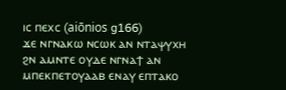ⲓⲥ ⲡⲉⲭⲥ (aiōnios g166)
ϫⲉ ⲛⲅⲛⲁⲕⲱ ⲛⲥⲱⲕ ⲁⲛ ⲛⲧⲁⲯⲩⲭⲏ ϩⲛ ⲁⲙⲛⲧⲉ ⲟⲩⲇⲉ ⲛⲅⲛⲁϯ ⲁⲛ ⲙⲡⲉⲕⲡⲉⲧⲟⲩⲁⲁⲃ ⲉⲛⲁⲩ ⲉⲡⲧⲁⲕⲟ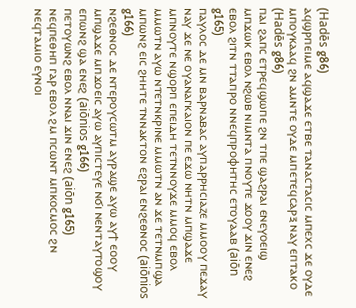(Hadēs g86)
ⲁϥϣⲣⲡⲉⲓⲙⲉ ⲁϥϣⲁϫⲉ ⲉⲧⲃⲉ ⲧⲁⲛⲁⲥⲧⲁⲥⲓⲥ ⲙⲡⲉⲭⲥ ϫⲉ ⲟⲩⲇⲉ ⲙⲡⲟⲩⲕⲁⲁϥ ϩⲛ ⲁⲙⲛⲧⲉ ⲟⲩⲇⲉ ⲙⲡⲉⲧⲉϥⲥⲁⲣⲝ ⲛⲁⲩ ⲉⲡⲧⲁⲕⲟ (Hadēs g86)
ⲡⲁⲓ ϩⲁⲡⲥ ⲉⲧⲣⲉϥϣⲱⲡⲉ ϩⲛ ⲧⲡⲉ ϣⲁϩⲣⲁⲓ ⲉⲛⲉⲩⲟⲉⲓϣ ⲙⲡϫⲱⲕ ⲉⲃⲟⲗ ⲛϩⲱⲃ ⲛⲓⲙⲛⲧⲁ ⲡⲛⲟⲩⲧⲉ ϫⲟⲟⲩ ϫⲓⲛ ⲉⲛⲉϩ ⲉⲃⲟⲗ ϩⲓⲧⲛ ⲧⲧⲁⲡⲣⲟ ⲛⲛⲉϥⲡⲣⲟⲫⲏⲧⲏⲥ ⲉⲧⲟⲩⲁⲁⲃ (aiōn g165)
ⲡⲁⲩⲗⲟⲥ ⲇⲉ ⲙⲛ ⲃⲁⲣⲛⲁⲃⲁⲥ ⲁⲩⲡⲁⲣⲣⲏⲥⲓⲁⲍⲉ ⲙⲙⲟⲟⲩ ⲡⲉϫⲁⲩ ⲛⲁⲩ ϫⲉ ⲛⲉ ⲟⲩⲁⲛⲁⲅⲕⲁⲓⲟⲛ ⲡⲉ ⲉϫⲱ ⲛⲏⲧⲛ ⲙⲡϣⲁϫⲉ ⲙⲡⲛⲟⲩⲧⲉ ⲛϣⲟⲣⲡ ⲉⲡⲉⲓⲇⲏ ⲧⲉⲧⲛⲛⲟⲩϫⲉ ⲙⲙⲟϥ ⲉⲃⲟⲗ ⲙⲙⲱⲧⲛ ⲁⲩⲱ ⲛⲧⲉⲧⲛⲕⲣⲓⲛⲉ ⲙⲙⲱⲧⲛ ⲁⲛ ϫⲉ ⲧⲉⲧⲛⲙⲡϣⲁ ⲙⲡⲱⲛϩ ⲉⲓⲥ ϩⲏⲏⲧⲉ ⲧⲛⲛⲁⲕⲧⲟⲛ ⲉϩⲣⲁⲓ ⲉⲛϩⲉⲑⲛⲟⲥ (aiōnios g166)
ⲛϩⲉⲑⲛⲟⲥ ⲇⲉ ⲛⲧⲉⲣⲟⲩⲥⲱⲧⲙ ⲁⲩⲣⲁϣⲉ ⲁⲩⲱ ⲁⲩϯ ⲉⲟⲟⲩ ⲙⲡϣⲁϫⲉ ⲙⲡϫⲟⲉⲓⲥ ⲁⲩⲱ ⲁⲩⲡⲓⲥⲧⲉⲩⲉ ⲛϭⲓ ⲛⲉⲛⲧⲁⲩⲧⲟϣⲟⲩ ⲉⲡⲱⲛϩ ϣⲁ ⲉⲛⲉϩ (aiōnios g166)
ⲡⲉⲧⲟⲩⲱⲛϩ ⲉⲃⲟⲗ ⲛⲛⲁⲓ ϫⲓⲛ ⲉⲛⲉϩ (aiōn g165)
ⲛⲉϥⲡⲉⲑⲏⲡ ⲅⲁⲣ ⲉⲃⲟⲗ ϩⲙ ⲡⲥⲱⲛⲧ ⲙⲡⲕⲟⲥⲙⲟⲥ ϩⲛ ⲛⲉϥⲧⲁⲙⲓⲟ ⲉⲩⲛⲟⲓ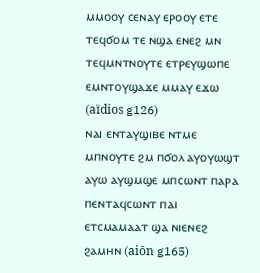ⲙⲙⲟⲟⲩ ⲥⲉⲛⲁⲩ ⲉⲣⲟⲟⲩ ⲉⲧⲉ ⲧⲉϥϭⲟⲙ ⲧⲉ ⲛϣⲁ ⲉⲛⲉϩ ⲙⲛ ⲧⲉϥⲙⲛⲧⲛⲟⲩⲧⲉ ⲉⲧⲣⲉⲩϣⲱⲡⲉ ⲉⲙⲛⲧⲟⲩϣⲁϫⲉ ⲙⲙⲁⲩ ⲉϫⲱ (aïdios g126)
ⲛⲁⲓ ⲉⲛⲧⲁⲩϣⲓⲃⲉ ⲛⲧⲙⲉ ⲙⲡⲛⲟⲩⲧⲉ ϩⲙ ⲡϭⲟⲗ ⲁⲩⲟⲩⲱϣⲧ ⲁⲩⲱ ⲁⲩϣⲙϣⲉ ⲙⲡⲥⲱⲛⲧ ⲡⲁⲣⲁ ⲡⲉⲛⲧⲁϥⲥⲱⲛⲧ ⲡⲁⲓ ⲉⲧⲥⲙⲁⲙⲁⲁⲧ ϣⲁ ⲛⲓⲉⲛⲉϩ ϩⲁⲙⲏⲛ (aiōn g165)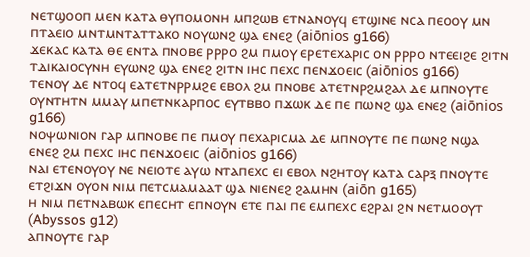ⲛⲉⲧϣⲟⲟⲡ ⲙⲉⲛ ⲕⲁⲧⲁ ⲑⲩⲡⲟⲙⲟⲛⲏ ⲙⲡϩⲱⲃ ⲉⲧⲛⲁⲛⲟⲩϥ ⲉⲧϣⲓⲛⲉ ⲛⲥⲁ ⲡⲉⲟⲟⲩ ⲙⲛ ⲡⲧⲁⲉⲓⲟ ⲙⲛⲧⲙⲛⲧⲁⲧⲧⲁⲕⲟ ⲛⲟⲩⲱⲛϩ ϣⲁ ⲉⲛⲉϩ (aiōnios g166)
ϫⲉⲕⲁⲥ ⲕⲁⲧⲁ ⲑⲉ ⲉⲛⲧⲁ ⲡⲛⲟⲃⲉ ⲣⲣⲣⲟ ϩⲙ ⲡⲙⲟⲩ ⲉⲣⲉⲧⲉⲭⲁⲣⲓⲥ ⲟⲛ ⲣⲣⲣⲟ ⲛⲧⲉⲉⲓϩⲉ ϩⲓⲧⲛ ⲧⲇⲓⲕⲁⲓⲟⲥⲩⲛⲏ ⲉⲩⲱⲛϩ ϣⲁ ⲉⲛⲉϩ ϩⲓⲧⲛ ⲓⲏⲥ ⲡⲉⲭⲥ ⲡⲉⲛϫⲟⲉⲓⲥ (aiōnios g166)
ⲧⲉⲛⲟⲩ ⲇⲉ ⲛⲧⲟϥ ⲉⲁⲧⲉⲧⲛⲣⲣⲙϩⲉ ⲉⲃⲟⲗ ϩⲙ ⲡⲛⲟⲃⲉ ⲁⲧⲉⲧⲛⲣϩⲙϩⲁⲗ ⲇⲉ ⲙⲡⲛⲟⲩⲧⲉ ⲟⲩⲛⲧⲏⲧⲛ ⲙⲙⲁⲩ ⲙⲡⲉⲧⲛⲕⲁⲣⲡⲟⲥ ⲉⲩⲧⲃⲃⲟ ⲡϫⲱⲕ ⲇⲉ ⲡⲉ ⲡⲱⲛϩ ϣⲁ ⲉⲛⲉϩ (aiōnios g166)
ⲛⲟⲯⲱⲛⲓⲟⲛ ⲅⲁⲣ ⲙⲡⲛⲟⲃⲉ ⲡⲉ ⲡⲙⲟⲩ ⲡⲉⲭⲁⲣⲓⲥⲙⲁ ⲇⲉ ⲙⲡⲛⲟⲩⲧⲉ ⲡⲉ ⲡⲱⲛϩ ⲛϣⲁ ⲉⲛⲉϩ ϩⲙ ⲡⲉⲭⲥ ⲓⲏⲥ ⲡⲉⲛϫⲟⲉⲓⲥ (aiōnios g166)
ⲛⲁⲓ ⲉⲧⲉⲛⲟⲩⲟⲩ ⲛⲉ ⲛⲉⲓⲟⲧⲉ ⲁⲩⲱ ⲛⲧⲁⲡⲉⲭⲥ ⲉⲓ ⲉⲃⲟⲗ ⲛϩⲏⲧⲟⲩ ⲕⲁⲧⲁ ⲥⲁⲣⲝ ⲡⲛⲟⲩⲧⲉ ⲉⲧϩⲓϫⲛ ⲟⲩⲟⲛ ⲛⲓⲙ ⲡⲉⲧⲥⲙⲁⲙⲁⲁⲧ ϣⲁ ⲛⲓⲉⲛⲉϩ ϩⲁⲙⲏⲛ (aiōn g165)
ⲏ ⲛⲓⲙ ⲡⲉⲧⲛⲁⲃⲱⲕ ⲉⲡⲉⲥⲏⲧ ⲉⲡⲛⲟⲩⲛ ⲉⲧⲉ ⲡⲁⲓ ⲡⲉ ⲉⲙⲡⲉⲭⲥ ⲉϩⲣⲁⲓ ϩⲛ ⲛⲉⲧⲙⲟⲟⲩⲧ (Abyssos g12)
ⲁⲡⲛⲟⲩⲧⲉ ⲅⲁⲣ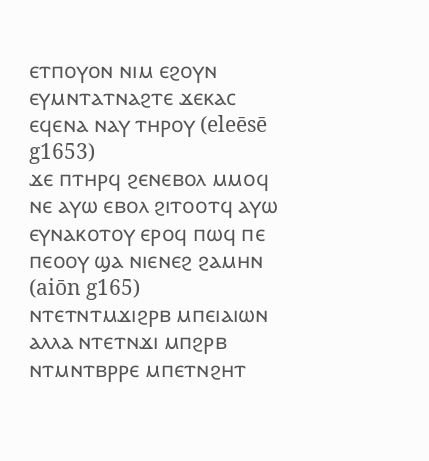ⲉⲧⲡⲟⲩⲟⲛ ⲛⲓⲙ ⲉϩⲟⲩⲛ ⲉⲩⲙⲛⲧⲁⲧⲛⲁϩⲧⲉ ϫⲉⲕⲁⲥ ⲉϥⲉⲛⲁ ⲛⲁⲩ ⲧⲏⲣⲟⲩ (eleēsē g1653)
ϫⲉ ⲡⲧⲏⲣϥ ϩⲉⲛⲉⲃⲟⲗ ⲙⲙⲟϥ ⲛⲉ ⲁⲩⲱ ⲉⲃⲟⲗ ϩⲓⲧⲟⲟⲧϥ ⲁⲩⲱ ⲉⲩⲛⲁⲕⲟⲧⲟⲩ ⲉⲣⲟϥ ⲡⲱϥ ⲡⲉ ⲡⲉⲟⲟⲩ ϣⲁ ⲛⲓⲉⲛⲉϩ ϩⲁⲙⲏⲛ (aiōn g165)
ⲛⲧⲉⲧⲛⲧⲙϫⲓϩⲣⲃ ⲙⲡⲉⲓⲁⲓⲱⲛ ⲁⲗⲗⲁ ⲛⲧⲉⲧⲛϫⲓ ⲙⲡϩⲣⲃ ⲛⲧⲙⲛⲧⲃⲣⲣⲉ ⲙⲡⲉⲧⲛϩⲏⲧ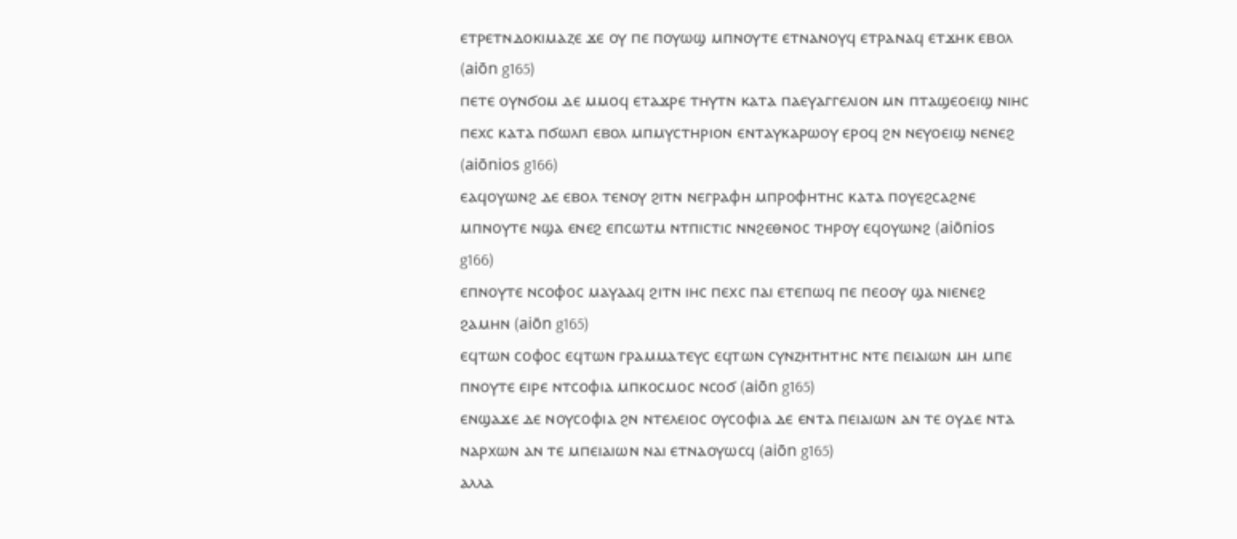ⲉⲧⲣⲉⲧⲛⲇⲟⲕⲓⲙⲁⲍⲉ ϫⲉ ⲟⲩ ⲡⲉ ⲡⲟⲩⲱϣ ⲙⲡⲛⲟⲩⲧⲉ ⲉⲧⲛⲁⲛⲟⲩϥ ⲉⲧⲣⲁⲛⲁϥ ⲉⲧϫⲏⲕ ⲉⲃⲟⲗ (aiōn g165)
ⲡⲉⲧⲉ ⲟⲩⲛϭⲟⲙ ⲇⲉ ⲙⲙⲟϥ ⲉⲧⲁϫⲣⲉ ⲧⲏⲩⲧⲛ ⲕⲁⲧⲁ ⲡⲁⲉⲩⲁⲅⲅⲉⲗⲓⲟⲛ ⲙⲛ ⲡⲧⲁϣⲉⲟⲉⲓϣ ⲛⲓⲏⲥ ⲡⲉⲭⲥ ⲕⲁⲧⲁ ⲡϭⲱⲗⲡ ⲉⲃⲟⲗ ⲙⲡⲙⲩⲥⲧⲏⲣⲓⲟⲛ ⲉⲛⲧⲁⲩⲕⲁⲣⲱⲟⲩ ⲉⲣⲟϥ ϩⲛ ⲛⲉⲩⲟⲉⲓϣ ⲛⲉⲛⲉϩ (aiōnios g166)
ⲉⲁϥⲟⲩⲱⲛϩ ⲇⲉ ⲉⲃⲟⲗ ⲧⲉⲛⲟⲩ ϩⲓⲧⲛ ⲛⲉⲅⲣⲁⲫⲏ ⲙⲡⲣⲟⲫⲏⲧⲏⲥ ⲕⲁⲧⲁ ⲡⲟⲩⲉϩⲥⲁϩⲛⲉ ⲙⲡⲛⲟⲩⲧⲉ ⲛϣⲁ ⲉⲛⲉϩ ⲉⲡⲥⲱⲧⲙ ⲛⲧⲡⲓⲥⲧⲓⲥ ⲛⲛϩⲉⲑⲛⲟⲥ ⲧⲏⲣⲟⲩ ⲉϥⲟⲩⲱⲛϩ (aiōnios g166)
ⲉⲡⲛⲟⲩⲧⲉ ⲛⲥⲟⲫⲟⲥ ⲙⲁⲩⲁⲁϥ ϩⲓⲧⲛ ⲓⲏⲥ ⲡⲉⲭⲥ ⲡⲁⲓ ⲉⲧⲉⲡⲱϥ ⲡⲉ ⲡⲉⲟⲟⲩ ϣⲁ ⲛⲓⲉⲛⲉϩ ϩⲁⲙⲏⲛ (aiōn g165)
ⲉϥⲧⲱⲛ ⲥⲟⲫⲟⲥ ⲉϥⲧⲱⲛ ⲅⲣⲁⲙⲙⲁⲧⲉⲩⲥ ⲉϥⲧⲱⲛ ⲥⲩⲛⲍⲏⲧⲏⲧⲏⲥ ⲛⲧⲉ ⲡⲉⲓⲁⲓⲱⲛ ⲙⲏ ⲙⲡⲉ ⲡⲛⲟⲩⲧⲉ ⲉⲓⲣⲉ ⲛⲧⲥⲟⲫⲓⲁ ⲙⲡⲕⲟⲥⲙⲟⲥ ⲛⲥⲟϭ (aiōn g165)
ⲉⲛϣⲁϫⲉ ⲇⲉ ⲛⲟⲩⲥⲟⲫⲓⲁ ϩⲛ ⲛⲧⲉⲗⲉⲓⲟⲥ ⲟⲩⲥⲟⲫⲓⲁ ⲇⲉ ⲉⲛⲧⲁ ⲡⲉⲓⲁⲓⲱⲛ ⲁⲛ ⲧⲉ ⲟⲩⲇⲉ ⲛⲧⲁ ⲛⲁⲣⲭⲱⲛ ⲁⲛ ⲧⲉ ⲙⲡⲉⲓⲁⲓⲱⲛ ⲛⲁⲓ ⲉⲧⲛⲁⲟⲩⲱⲥϥ (aiōn g165)
ⲁⲗⲗⲁ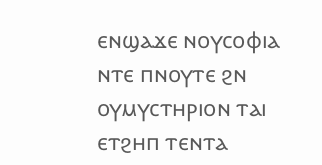ⲉⲛϣⲁϫⲉ ⲛⲟⲩⲥⲟⲫⲓⲁ ⲛⲧⲉ ⲡⲛⲟⲩⲧⲉ ϩⲛ ⲟⲩⲙⲩⲥⲧⲏⲣⲓⲟⲛ ⲧⲁⲓ ⲉⲧϩⲏⲡ ⲧⲉⲛⲧⲁ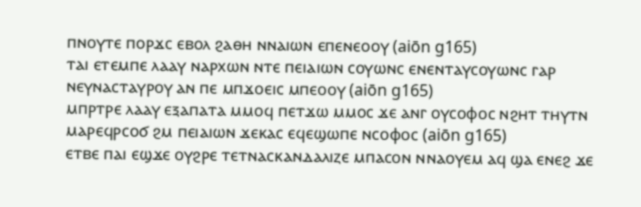ⲡⲛⲟⲩⲧⲉ ⲡⲟⲣϫⲥ ⲉⲃⲟⲗ ϩⲁⲑⲏ ⲛⲛⲁⲓⲱⲛ ⲉⲡⲉⲛⲉⲟⲟⲩ (aiōn g165)
ⲧⲁⲓ ⲉⲧⲉⲙⲡⲉ ⲗⲁⲁⲩ ⲛⲁⲣⲭⲱⲛ ⲛⲧⲉ ⲡⲉⲓⲁⲓⲱⲛ ⲥⲟⲩⲱⲛⲥ ⲉⲛⲉⲛⲧⲁⲩⲥⲟⲩⲱⲛⲥ ⲅⲁⲣ ⲛⲉⲩⲛⲁⲥⲧⲁⲩⲣⲟⲩ ⲁⲛ ⲡⲉ ⲙⲡϫⲟⲉⲓⲥ ⲙⲡⲉⲟⲟⲩ (aiōn g165)
ⲙⲡⲣⲧⲣⲉ ⲗⲁⲁⲩ ⲉⲝⲁⲡⲁⲧⲁ ⲙⲙⲟϥ ⲡⲉⲧϫⲱ ⲙⲙⲟⲥ ϫⲉ ⲁⲛⲅ ⲟⲩⲥⲟⲫⲟⲥ ⲛϩⲏⲧ ⲧⲏⲩⲧⲛ ⲙⲁⲣⲉϥⲣⲥⲟϭ ϩⲙ ⲡⲉⲓⲁⲓⲱⲛ ϫⲉⲕⲁⲥ ⲉϥⲉϣⲱⲡⲉ ⲛⲥⲟⲫⲟⲥ (aiōn g165)
ⲉⲧⲃⲉ ⲡⲁⲓ ⲉϣϫⲉ ⲟⲩϩⲣⲉ ⲧⲉⲧⲛⲁⲥⲕⲁⲛⲇⲁⲗⲓⲍⲉ ⲙⲡⲁⲥⲟⲛ ⲛⲛⲁⲟⲩⲉⲙ ⲁϥ ϣⲁ ⲉⲛⲉϩ ϫⲉ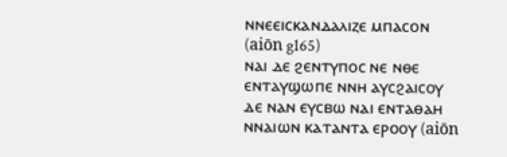ⲛⲛⲉⲉⲓⲥⲕⲁⲛⲇⲁⲗⲓⲍⲉ ⲙⲡⲁⲥⲟⲛ (aiōn g165)
ⲛⲁⲓ ⲇⲉ ϩⲉⲛⲧⲩⲡⲟⲥ ⲛⲉ ⲛⲑⲉ ⲉⲛⲧⲁⲩϣⲱⲡⲉ ⲛⲛⲏ ⲁⲩⲥϩⲁⲓⲥⲟⲩ ⲇⲉ ⲛⲁⲛ ⲉⲩⲥⲃⲱ ⲛⲁⲓ ⲉⲛⲧⲁⲑⲁⲏ ⲛⲛⲁⲓⲱⲛ ⲕⲁⲧⲁⲛⲧⲁ ⲉⲣⲟⲟⲩ (aiōn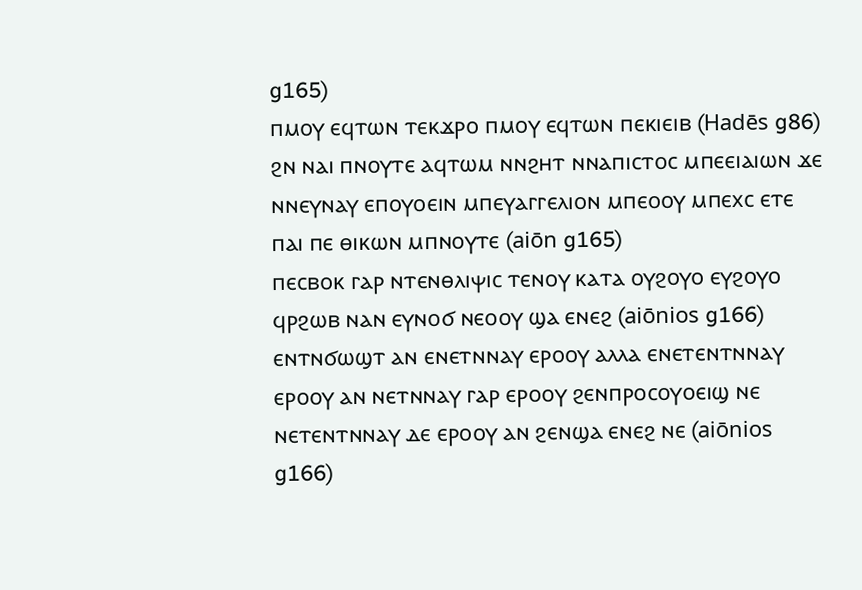g165)
ⲡⲙⲟⲩ ⲉϥⲧⲱⲛ ⲧⲉⲕϫⲣⲟ ⲡⲙⲟⲩ ⲉϥⲧⲱⲛ ⲡⲉⲕⲓⲉⲓⲃ (Hadēs g86)
ϩⲛ ⲛⲁⲓ ⲡⲛⲟⲩⲧⲉ ⲁϥⲧⲱⲙ ⲛⲛϩⲏⲧ ⲛⲛⲁⲡⲓⲥⲧⲟⲥ ⲙⲡⲉⲉⲓⲁⲓⲱⲛ ϫⲉ ⲛⲛⲉⲩⲛⲁⲩ ⲉⲡⲟⲩⲟⲉⲓⲛ ⲙⲡⲉⲩⲁⲅⲅⲉⲗⲓⲟⲛ ⲙⲡⲉⲟⲟⲩ ⲙⲡⲉⲭⲥ ⲉⲧⲉ ⲡⲁⲓ ⲡⲉ ⲑⲓⲕⲱⲛ ⲙⲡⲛⲟⲩⲧⲉ (aiōn g165)
ⲡⲉⲥⲃⲟⲕ ⲅⲁⲣ ⲛⲧⲉⲛⲑⲗⲓⲯⲓⲥ ⲧⲉⲛⲟⲩ ⲕⲁⲧⲁ ⲟⲩϩⲟⲩⲟ ⲉⲩϩⲟⲩⲟ ϥⲣϩⲱⲃ ⲛⲁⲛ ⲉⲩⲛⲟϭ ⲛⲉⲟⲟⲩ ϣⲁ ⲉⲛⲉϩ (aiōnios g166)
ⲉⲛⲧⲛϭⲱϣⲧ ⲁⲛ ⲉⲛⲉⲧⲛⲛⲁⲩ ⲉⲣⲟⲟⲩ ⲁⲗⲗⲁ ⲉⲛⲉⲧⲉⲛⲧⲛⲛⲁⲩ ⲉⲣⲟⲟⲩ ⲁⲛ ⲛⲉⲧⲛⲛⲁⲩ ⲅⲁⲣ ⲉⲣⲟⲟⲩ ϩⲉⲛⲡⲣⲟⲥⲟⲩⲟⲉⲓϣ ⲛⲉ ⲛⲉⲧⲉⲛⲧⲛⲛⲁⲩ ⲇⲉ ⲉⲣⲟⲟⲩ ⲁⲛ ϩⲉⲛϣⲁ ⲉⲛⲉϩ ⲛⲉ (aiōnios g166)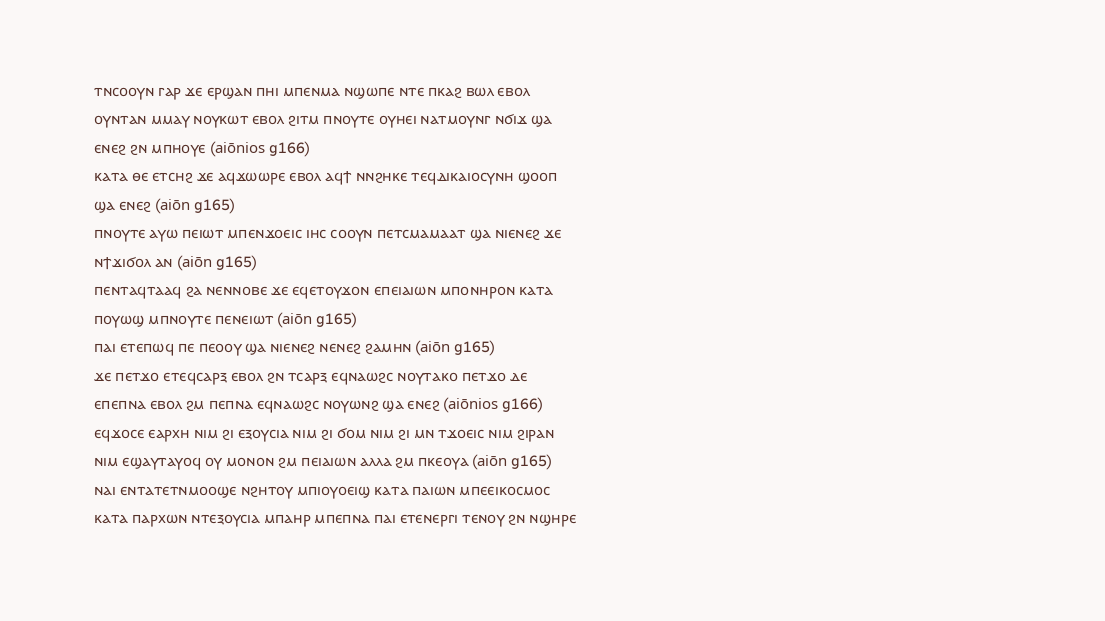ⲧⲛⲥⲟⲟⲩⲛ ⲅⲁⲣ ϫⲉ ⲉⲣϣⲁⲛ ⲡⲏⲓ ⲙⲡⲉⲛⲙⲁ ⲛϣⲱⲡⲉ ⲛⲧⲉ ⲡⲕⲁϩ ⲃⲱⲗ ⲉⲃⲟⲗ ⲟⲩⲛⲧⲁⲛ ⲙⲙⲁⲩ ⲛⲟⲩⲕⲱⲧ ⲉⲃⲟⲗ ϩⲓⲧⲙ ⲡⲛⲟⲩⲧⲉ ⲟⲩⲏⲉⲓ ⲛⲁⲧⲙⲟⲩⲛⲅ ⲛϭⲓϫ ϣⲁ ⲉⲛⲉϩ ϩⲛ ⲙⲡⲏⲟⲩⲉ (aiōnios g166)
ⲕⲁⲧⲁ ⲑⲉ ⲉⲧⲥⲏϩ ϫⲉ ⲁϥϫⲱⲱⲣⲉ ⲉⲃⲟⲗ ⲁϥϯ ⲛⲛϩⲏⲕⲉ ⲧⲉϥⲇⲓⲕⲁⲓⲟⲥⲩⲛⲏ ϣⲟⲟⲡ ϣⲁ ⲉⲛⲉϩ (aiōn g165)
ⲡⲛⲟⲩⲧⲉ ⲁⲩⲱ ⲡⲉⲓⲱⲧ ⲙⲡⲉⲛϫⲟⲉⲓⲥ ⲓⲏⲥ ⲥⲟⲟⲩⲛ ⲡⲉⲧⲥⲙⲁⲙⲁⲁⲧ ϣⲁ ⲛⲓⲉⲛⲉϩ ϫⲉ ⲛϯϫⲓϭⲟⲗ ⲁⲛ (aiōn g165)
ⲡⲉⲛⲧⲁϥⲧⲁⲁϥ ϩⲁ ⲛⲉⲛⲛⲟⲃⲉ ϫⲉ ⲉϥⲉⲧⲟⲩϫⲟⲛ ⲉⲡⲉⲓⲁⲓⲱⲛ ⲙⲡⲟⲛⲏⲣⲟⲛ ⲕⲁⲧⲁ ⲡⲟⲩⲱϣ ⲙⲡⲛⲟⲩⲧⲉ ⲡⲉⲛⲉⲓⲱⲧ (aiōn g165)
ⲡⲁⲓ ⲉⲧⲉⲡⲱϥ ⲡⲉ ⲡⲉⲟⲟⲩ ϣⲁ ⲛⲓⲉⲛⲉϩ ⲛⲉⲛⲉϩ ϩⲁⲙⲏⲛ (aiōn g165)
ϫⲉ ⲡⲉⲧϫⲟ ⲉⲧⲉϥⲥⲁⲣⲝ ⲉⲃⲟⲗ ϩⲛ ⲧⲥⲁⲣⲝ ⲉϥⲛⲁⲱϩⲥ ⲛⲟⲩⲧⲁⲕⲟ ⲡⲉⲧϫⲟ ⲇⲉ ⲉⲡⲉⲡⲛⲁ ⲉⲃⲟⲗ ϩⲙ ⲡⲉⲡⲛⲁ ⲉϥⲛⲁⲱϩⲥ ⲛⲟⲩⲱⲛϩ ϣⲁ ⲉⲛⲉϩ (aiōnios g166)
ⲉϥϫⲟⲥⲉ ⲉⲁⲣⲭⲏ ⲛⲓⲙ ϩⲓ ⲉⲝⲟⲩⲥⲓⲁ ⲛⲓⲙ ϩⲓ ϭⲟⲙ ⲛⲓⲙ ϩⲓ ⲙⲛ ⲧϫⲟⲉⲓⲥ ⲛⲓⲙ ϩⲓⲣⲁⲛ ⲛⲓⲙ ⲉϣⲁⲩⲧⲁⲩⲟϥ ⲟⲩ ⲙⲟⲛⲟⲛ ϩⲙ ⲡⲉⲓⲁⲓⲱⲛ ⲁⲗⲗⲁ ϩⲙ ⲡⲕⲉⲟⲩⲁ (aiōn g165)
ⲛⲁⲓ ⲉⲛⲧⲁⲧⲉⲧⲛⲙⲟⲟϣⲉ ⲛϩⲏⲧⲟⲩ ⲙⲡⲓⲟⲩⲟⲉⲓϣ ⲕⲁⲧⲁ ⲡⲁⲓⲱⲛ ⲙⲡⲉⲉⲓⲕⲟⲥⲙⲟⲥ ⲕⲁⲧⲁ ⲡⲁⲣⲭⲱⲛ ⲛⲧⲉⲝⲟⲩⲥⲓⲁ ⲙⲡⲁⲏⲣ ⲙⲡⲉⲡⲛⲁ ⲡⲁⲓ ⲉⲧⲉⲛⲉⲣⲅⲓ ⲧⲉⲛⲟⲩ ϩⲛ ⲛϣⲏⲣⲉ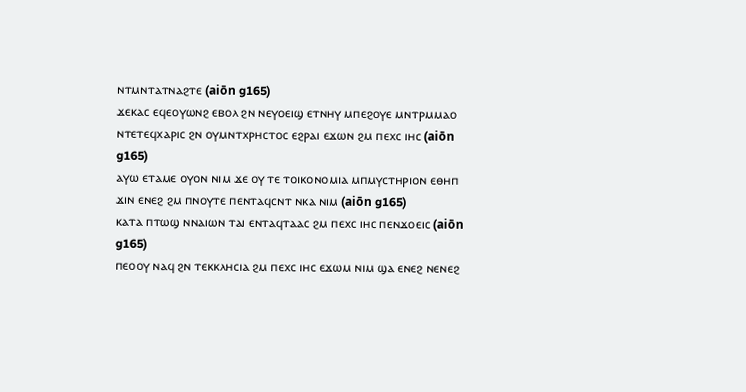ⲛⲧⲙⲛⲧⲁⲧⲛⲁϩⲧⲉ (aiōn g165)
ϫⲉⲕⲁⲥ ⲉϥⲉⲟⲩⲱⲛϩ ⲉⲃⲟⲗ ϩⲛ ⲛⲉⲩⲟⲉⲓϣ ⲉⲧⲛⲏⲩ ⲙⲡⲉϩⲟⲩⲉ ⲙⲛⲧⲣⲙⲙⲁⲟ ⲛⲧⲉⲧⲉϥⲭⲁⲣⲓⲥ ϩⲛ ⲟⲩⲙⲛⲧⲭⲣⲏⲥⲧⲟⲥ ⲉϩⲣⲁⲓ ⲉϫⲱⲛ ϩⲙ ⲡⲉⲭⲥ ⲓⲏⲥ (aiōn g165)
ⲁⲩⲱ ⲉⲧⲁⲙⲉ ⲟⲩⲟⲛ ⲛⲓⲙ ϫⲉ ⲟⲩ ⲧⲉ ⲧⲟⲓⲕⲟⲛⲟⲙⲓⲁ ⲙⲡⲙⲩⲥⲧⲏⲣⲓⲟⲛ ⲉⲑⲏⲡ ϫⲓⲛ ⲉⲛⲉϩ ϩⲙ ⲡⲛⲟⲩⲧⲉ ⲡⲉⲛⲧⲁϥⲥⲛⲧ ⲛⲕⲁ ⲛⲓⲙ (aiōn g165)
ⲕⲁⲧⲁ ⲡⲧⲱϣ ⲛⲛⲁⲓⲱⲛ ⲧⲁⲓ ⲉⲛⲧⲁϥⲧⲁⲁⲥ ϩⲙ ⲡⲉⲭⲥ ⲓⲏⲥ ⲡⲉⲛϫⲟⲉⲓⲥ (aiōn g165)
ⲡⲉⲟⲟⲩ ⲛⲁϥ ϩⲛ ⲧⲉⲕⲕⲗⲏⲥⲓⲁ ϩⲙ ⲡⲉⲭⲥ ⲓⲏⲥ ⲉϫⲱⲙ ⲛⲓⲙ ϣⲁ ⲉⲛⲉϩ ⲛⲉⲛⲉϩ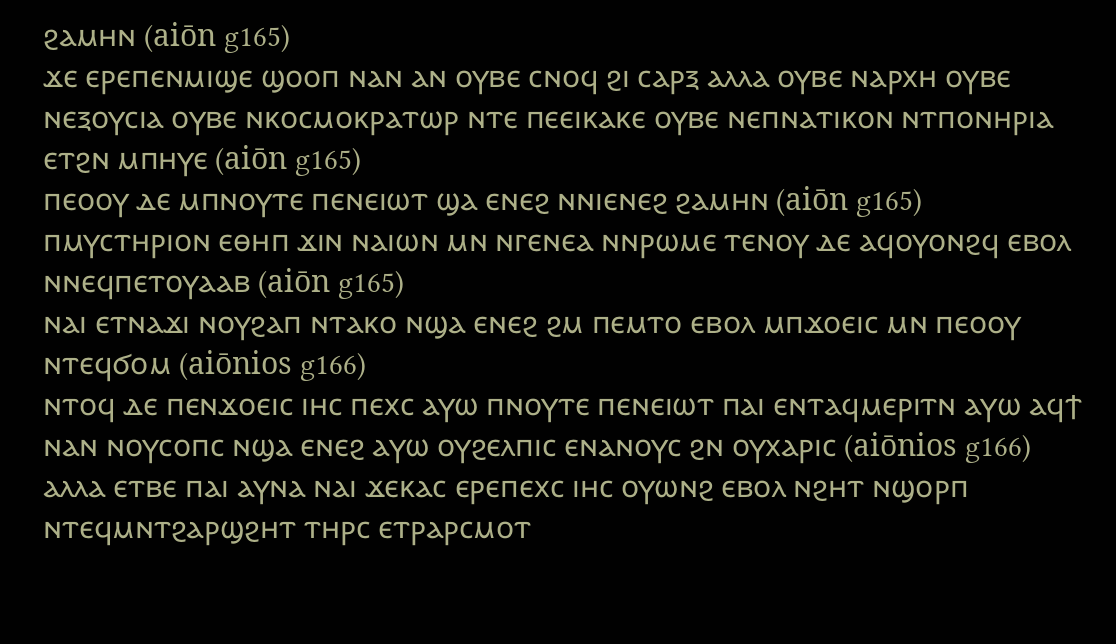ϩⲁⲙⲏⲛ (aiōn g165)
ϫⲉ ⲉⲣⲉⲡⲉⲛⲙⲓϣⲉ ϣⲟⲟⲡ ⲛⲁⲛ ⲁⲛ ⲟⲩⲃⲉ ⲥⲛⲟϥ ϩⲓ ⲥⲁⲣⲝ ⲁⲗⲗⲁ ⲟⲩⲃⲉ ⲛⲁⲣⲭⲏ ⲟⲩⲃⲉ ⲛⲉⲝⲟⲩⲥⲓⲁ ⲟⲩⲃⲉ ⲛⲕⲟⲥⲙⲟⲕⲣⲁⲧⲱⲣ ⲛⲧⲉ ⲡⲉⲉⲓⲕⲁⲕⲉ ⲟⲩⲃⲉ ⲛⲉⲡⲛⲁⲧⲓⲕⲟⲛ ⲛⲧⲡⲟⲛⲏⲣⲓⲁ ⲉⲧϩⲛ ⲙⲡⲏⲩⲉ (aiōn g165)
ⲡⲉⲟⲟⲩ ⲇⲉ ⲙⲡⲛⲟⲩⲧⲉ ⲡⲉⲛⲉⲓⲱⲧ ϣⲁ ⲉⲛⲉϩ ⲛⲛⲓⲉⲛⲉϩ ϩⲁⲙⲏⲛ (aiōn g165)
ⲡⲙⲩⲥⲧⲏⲣⲓⲟⲛ ⲉⲑⲏⲡ ϫⲓⲛ ⲛⲁⲓⲱⲛ ⲙⲛ ⲛⲅⲉⲛⲉⲁ ⲛⲛⲣⲱⲙⲉ ⲧⲉⲛⲟⲩ ⲇⲉ ⲁϥⲟⲩⲟⲛϩϥ ⲉⲃⲟⲗ ⲛⲛⲉϥⲡⲉⲧⲟⲩⲁⲁⲃ (aiōn g165)
ⲛⲁⲓ ⲉⲧⲛⲁϫⲓ ⲛⲟⲩϩⲁⲡ ⲛⲧⲁⲕⲟ ⲛϣⲁ ⲉⲛⲉϩ ϩⲙ ⲡⲉⲙⲧⲟ ⲉⲃⲟⲗ ⲙⲡϫⲟⲉⲓⲥ ⲙⲛ ⲡⲉⲟⲟⲩ ⲛⲧⲉϥϭⲟⲙ (aiōnios g166)
ⲛⲧⲟϥ ⲇⲉ ⲡⲉⲛϫⲟⲉⲓⲥ ⲓⲏⲥ ⲡⲉⲭⲥ ⲁⲩⲱ ⲡⲛⲟⲩⲧⲉ ⲡⲉⲛⲉⲓⲱⲧ ⲡⲁⲓ ⲉⲛⲧⲁϥⲙⲉⲣⲓⲧⲛ ⲁⲩⲱ ⲁϥϯ ⲛⲁⲛ ⲛⲟⲩⲥⲟⲡⲥ ⲛϣⲁ ⲉⲛⲉϩ ⲁⲩⲱ ⲟⲩϩⲉⲗⲡⲓⲥ ⲉⲛⲁⲛⲟⲩⲥ ϩⲛ ⲟⲩⲭⲁⲣⲓⲥ (aiōnios g166)
ⲁⲗⲗⲁ ⲉⲧⲃⲉ ⲡⲁⲓ ⲁⲩⲛⲁ ⲛⲁⲓ ϫⲉⲕⲁⲥ ⲉⲣⲉⲡⲉⲭⲥ ⲓⲏⲥ ⲟⲩⲱⲛϩ ⲉⲃⲟⲗ ⲛϩⲏⲧ ⲛϣⲟⲣⲡ ⲛⲧⲉϥⲙⲛⲧϩⲁⲣϣϩⲏⲧ ⲧⲏⲣⲥ ⲉⲧⲣⲁⲣⲥⲙⲟⲧ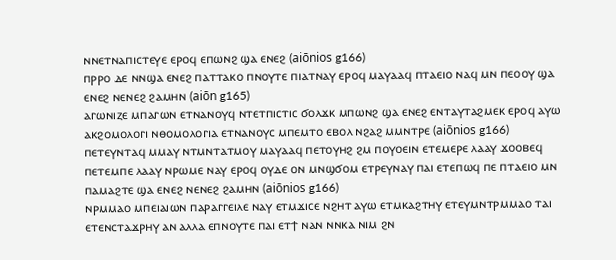ⲛⲛⲉⲧⲛⲁⲡⲓⲥⲧⲉⲩⲉ ⲉⲣⲟϥ ⲉⲡⲱⲛϩ ϣⲁ ⲉⲛⲉϩ (aiōnios g166)
ⲡⲣⲣⲟ ⲇⲉ ⲛⲛϣⲁ ⲉⲛⲉϩ ⲡⲁⲧⲧⲁⲕⲟ ⲡⲛⲟⲩⲧⲉ ⲡⲓⲁⲧⲛⲁⲩ ⲉⲣⲟϥ ⲙⲁⲩⲁⲁϥ ⲡⲧⲁⲉⲓⲟ ⲛⲁϥ ⲙⲛ ⲡⲉⲟⲟⲩ ϣⲁ ⲉⲛⲉϩ ⲛⲉⲛⲉϩ ϩⲁⲙⲏⲛ (aiōn g165)
ⲁⲅⲱⲛⲓⲍⲉ ⲙⲡⲁⲅⲱⲛ ⲉⲧⲛⲁⲛⲟⲩϥ ⲛⲧⲉⲧⲡⲓⲥⲧⲓⲥ ϭⲟⲗϫⲕ ⲙⲡⲱⲛϩ ϣⲁ ⲉⲛⲉϩ ⲉⲛⲧⲁⲩⲧⲁϩⲙⲉⲕ ⲉⲣⲟϥ ⲁⲩⲱ ⲁⲕϩⲟⲙⲟⲗⲟⲅⲓ ⲛⲑⲟⲙⲟⲗⲟⲅⲓⲁ ⲉⲧⲛⲁⲛⲟⲩⲥ ⲙⲡⲉⲙⲧⲟ ⲉⲃⲟⲗ ⲛϩⲁϩ ⲙⲙⲛⲧⲣⲉ (aiōnios g166)
ⲡⲉⲧⲉⲩⲛⲧⲁϥ ⲙⲙⲁⲩ ⲛⲧⲙⲛⲧⲁⲧⲙⲟⲩ ⲙⲁⲩⲁⲁϥ ⲡⲉⲧⲟⲩⲏϩ ϩⲙ ⲡⲟⲩⲟⲉⲓⲛ ⲉⲧⲉⲙⲉⲣⲉ ⲗⲁⲁⲩ ϫⲟⲟⲃⲉϥ ⲡⲉⲧⲉⲙⲡⲉ ⲗⲁⲁⲩ ⲛⲣⲱⲙⲉ ⲛⲁⲩ ⲉⲣⲟϥ ⲟⲩⲇⲉ ⲟⲛ ⲙⲛϣϭⲟⲙ ⲉⲧⲣⲉⲩⲛⲁⲩ ⲡⲁⲓ ⲉⲧⲉⲡⲱϥ ⲡⲉ ⲡⲧⲁⲉⲓⲟ ⲙⲛ ⲡⲁⲙⲁϩⲧⲉ ϣⲁ ⲉⲛⲉϩ ⲛⲉⲛⲉϩ ϩⲁⲙⲏⲛ (aiōnios g166)
ⲛⲣⲙⲙⲁⲟ ⲙⲡⲉⲓⲁⲓⲱⲛ ⲡⲁⲣⲁⲅⲅⲉⲓⲗⲉ ⲛⲁⲩ ⲉⲧⲙϫⲓⲥⲉ ⲛϩⲏⲧ ⲁⲩⲱ ⲉⲧⲙⲕⲁϩⲧⲏⲩ ⲉⲧⲉⲩⲙⲛⲧⲣⲙⲙⲁⲟ ⲧⲁⲓ ⲉⲧⲉⲛⲥⲧⲁϫⲣⲏⲩ ⲁⲛ ⲁⲗⲗⲁ ⲉⲡⲛⲟⲩⲧⲉ ⲡⲁⲓ ⲉⲧϯ ⲛⲁⲛ ⲛⲛⲕⲁ ⲛⲓⲙ ϩⲛ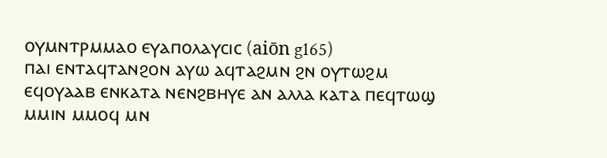ⲟⲩⲙⲛⲧⲣⲙⲙⲁⲟ ⲉⲩⲁⲡⲟⲗⲁⲩⲥⲓⲥ (aiōn g165)
ⲡⲁⲓ ⲉⲛⲧⲁϥⲧⲁⲛϩⲟⲛ ⲁⲩⲱ ⲁϥⲧⲁϩⲙⲛ ϩⲛ ⲟⲩⲧⲱϩⲙ ⲉϥⲟⲩⲁⲁⲃ ⲉⲛⲕⲁⲧⲁ ⲛⲉⲛϩⲃⲏⲩⲉ ⲁⲛ ⲁⲗⲗⲁ ⲕⲁⲧⲁ ⲡⲉϥⲧⲱϣ ⲙⲙⲓⲛ ⲙⲙⲟϥ ⲙⲛ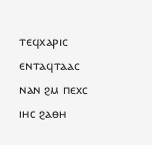ⲧⲉϥⲭⲁⲣⲓⲥ ⲉⲛⲧⲁϥⲧⲁⲁⲥ ⲛⲁⲛ ϩⲙ ⲡⲉⲭⲥ ⲓⲏⲥ ϩⲁⲑⲏ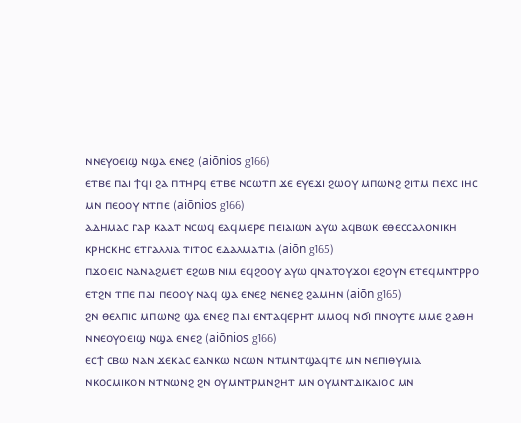ⲛⲛⲉⲩⲟⲉⲓϣ ⲛϣⲁ ⲉⲛⲉϩ (aiōnios g166)
ⲉⲧⲃⲉ ⲡⲁⲓ ϯϥⲓ ϩⲁ ⲡⲧⲏⲣϥ ⲉⲧⲃⲉ ⲛⲥⲱⲧⲡ ϫⲉ ⲉⲩⲉϫⲓ ϩⲱⲟⲩ ⲙⲡⲱⲛϩ ϩⲓⲧⲙ ⲡⲉⲭⲥ ⲓⲏⲥ ⲙⲛ ⲡⲉⲟⲟⲩ ⲛⲧⲡⲉ (aiōnios g166)
ⲁⲇⲏⲙⲁⲥ ⲅⲁⲣ ⲕⲁⲁⲧ ⲛⲥⲱϥ ⲉⲁϥⲙⲉⲣⲉ ⲡⲉⲓⲁⲓⲱⲛ ⲁⲩⲱ ⲁϥⲃⲱⲕ ⲉⲑⲉⲥⲥⲁⲗⲟⲛⲓⲕⲏ ⲕⲣⲏⲥⲕⲏⲥ ⲉⲧⲅⲁⲗⲗⲓⲁ ⲧⲓⲧⲟⲥ ⲉⲇⲁⲗⲙⲁⲧⲓⲁ (aiōn g165)
ⲡϫⲟⲉⲓⲥ ⲛⲁⲛⲁϩⲙⲉⲧ ⲉϩⲱⲃ ⲛⲓⲙ ⲉϥϩⲟⲟⲩ ⲁⲩⲱ ϥⲛⲁⲧⲟⲩϫⲟⲓ ⲉϩⲟⲩⲛ ⲉⲧⲉϥⲙⲛⲧⲣⲣⲟ ⲉⲧϩⲛ ⲧⲡⲉ ⲡⲁⲓ ⲡⲉⲟⲟⲩ ⲛⲁϥ ϣⲁ ⲉⲛⲉϩ ⲛⲉⲛⲉϩ ϩⲁⲙⲏⲛ (aiōn g165)
ϩⲛ ⲑⲉⲗⲡⲓⲥ ⲙⲡⲱⲛϩ ϣⲁ ⲉⲛⲉϩ ⲡⲁⲓ ⲉⲛⲧⲁϥⲉⲣⲏⲧ ⲙⲙⲟϥ ⲛϭⲓ ⲡⲛⲟⲩⲧⲉ ⲙⲙⲉ ϩⲁⲑⲏ ⲛⲛⲉⲟⲩⲟⲉⲓϣ ⲛϣⲁ ⲉⲛⲉϩ (aiōnios g166)
ⲉⲥϯ ⲥⲃⲱ ⲛⲁⲛ ϫⲉⲕⲁⲥ ⲉⲁⲛⲕⲱ ⲛⲥⲱⲛ ⲛⲧⲙⲛⲧϣⲁϥⲧⲉ ⲙⲛ ⲛⲉⲡⲓⲑⲩⲙⲓⲁ ⲛⲕⲟⲥⲙⲓⲕⲟⲛ ⲛⲧⲛⲱⲛϩ ϩⲛ ⲟⲩⲙⲛⲧⲣⲙⲛϩⲏⲧ ⲙⲛ ⲟⲩⲙⲛⲧⲇⲓⲕⲁⲓⲟⲥ ⲙⲛ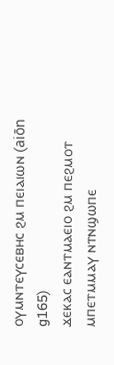ⲟⲩⲙⲛⲧⲉⲩⲥⲉⲃⲏⲥ ϩⲙ ⲡⲉⲓⲁⲓⲱⲛ (aiōn g165)
ϫⲉⲕⲁⲥ ⲉⲁⲛⲧⲙⲁⲉⲓⲟ ϩⲙ ⲡⲉϩⲙⲟⲧ ⲙⲡⲉⲧⲙⲙⲁⲩ ⲛⲧⲛϣⲱⲡⲉ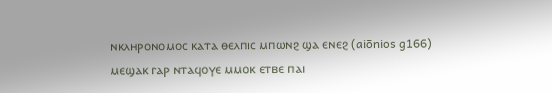ⲛⲕⲗⲏⲣⲟⲛⲟⲙⲟⲥ ⲕⲁⲧⲁ ⲑⲉⲗⲡⲓⲥ ⲙⲡⲱⲛϩ ϣⲁ ⲉⲛⲉϩ (aiōnios g166)
ⲙⲉϣⲁⲕ ⲅⲁⲣ ⲛⲧⲁϥⲟⲩⲉ ⲙⲙⲟⲕ ⲉⲧⲃⲉ ⲡⲁⲓ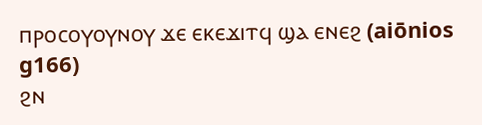ⲡⲣⲟⲥⲟⲩⲟⲩⲛⲟⲩ ϫⲉ ⲉⲕⲉϫⲓⲧϥ ϣⲁ ⲉⲛⲉϩ (aiōnios g166)
ϩⲛ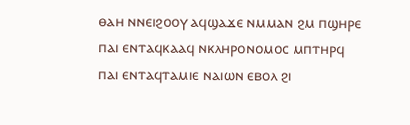ⲑⲁⲏ ⲛⲛⲉⲓϩⲟⲟⲩ ⲁϥϣⲁϫⲉ ⲛⲙⲙⲁⲛ ϩⲙ ⲡϣⲏⲣⲉ ⲡⲁⲓ ⲉⲛⲧⲁϥⲕⲁⲁϥ ⲛⲕⲗⲏⲣⲟⲛⲟⲙⲟⲥ ⲙⲡⲧⲏⲣϥ ⲡⲁⲓ ⲉⲛⲧⲁϥⲧⲁⲙⲓⲉ ⲛⲁⲓⲱⲛ ⲉⲃⲟⲗ ϩⲓ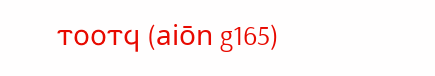ⲧⲟⲟⲧϥ (aiōn g165)